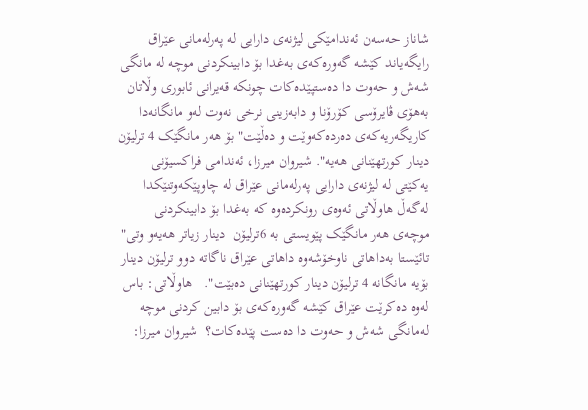شاناز حه‌سه‌ن ئه‌ندامێکى لیژنه‌ى دارایى له‌ په‌رله‌مانى عێراق رایگه‌یاند کێشه‌ گه‌وره‌که‌ى به‌غدا بۆ دابینکردنى موچه‌ له‌ مانگى شه‌ش و حه‌وت دا ده‌ستپێده‌کات چونکه‌ قه‌یرانى ئابورى وڵاتان به‌هۆى ڤایرۆسى کۆرۆنا و دابه‌زینى نرخى نه‌وت له‌و مانگانه‌دا کاریگه‌ریه‌که‌ى ده‌رده‌که‌وێت و ده‌ڵێت" بۆ هه‌ر مانگێک 4 ترلیۆن دینار کورتهێنانى هه‌یه‌". شیروان میرزا، ئه‌ندامى فراکسیۆنى یه‌کێتى له‌ لیژنه‌ى دارایى په‌رله‌مانى عێراق له‌ چاوپێکه‌وتنێکدا له‌گه‌ڵ هاوڵاتى ئه‌وه‌ى رونکرده‌وه‌ که‌ به‌غدا بۆ دابینکردنى موچه‌ى هه‌ر مانگێک پێویستى به‌ 6ترلیۆن  دینار زیاتر هه‌یه‌و وتى" تائێستا به‌داهاتى ناوخۆشه‌وه‌ داهاتى عێراق ناگاته‌ دوو ترلیۆن دینار بۆیه‌ مانگانه‌ 4 ترلیۆن دینار کورتهێنانى ده‌بێت".   هاوڵاتى: باس له‌وه‌ ده‌کرێت عێراق کێشه‌ گه‌وره‌که‌ى بۆ دابین کردنى موچه‌ له‌مانگى شه‌ش و حه‌وت دا ده‌ست پێده‌کات؟  شیروان میرزا: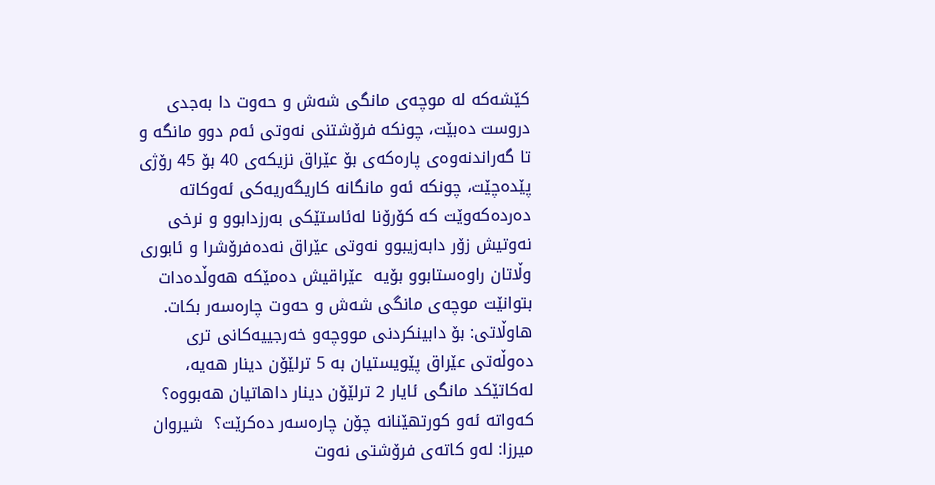کێشه‌که‌ له‌ موچه‌ى مانگى شه‌ش و حه‌وت دا به‌جدى دروست ده‌بێت، چونکه‌ فرۆشتنى نه‌وتى ئه‌م دوو مانگه‌ و تا گه‌راندنه‌وه‌ى پاره‌که‌ى بۆ عێراق نزیکه‌ى 40 بۆ 45 رۆژى پێده‌چێت، چونکه‌ ئه‌و مانگانه‌ کاریگه‌ریه‌کى ئه‌وکاته‌ ده‌رده‌که‌وێت که‌ کۆرۆنا له‌ئاستێکى به‌رزدابوو و نرخى نه‌وتیش زۆر دابه‌زیبوو نه‌وتى عێراق نه‌ده‌فرۆشرا و ئابورى وڵاتان راوه‌ستابوو بۆیه‌  عێراقیش ده‌مێکه‌ هه‌وڵده‌دات  بتوانێت موچه‌ى مانگى شه‌ش و حه‌وت چاره‌سه‌ر بکات. هاوڵاتى: بۆ دابینکردنی مووچه‌و خه‌رجییه‌کانی تری ده‌وڵه‌تی عێراق پێویستیان به‌ 5 ترلێۆن دینار هه‌یه‌،  له‌کاتێکد مانگی ئایار 2 ترلێۆن دینار داهاتیان هه‌بووه‌؟ که‌واته‌ ئه‌و کورتهێنانه‌ چۆن چاره‌سه‌ر ده‌کرێت؟  شیروان میرزا: له‌و کاته‌ى فرۆشتى نه‌وت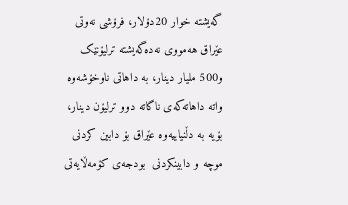گه‌یشته‌ خوار 20دۆلار، فرۆشى نه‌وتى عێراق هه‌مووى نه‌ده‌گه‌یشته‌ ترلیۆنێک و500 ملیار دینار، به‌ داهاتى ناوخۆشه‌وه‌ واته‌ داهاته‌که‌ى ناگاته‌ دوو ترلیۆن دینار، بۆیه‌ به‌ دڵنیاییه‌وه‌ عێراق بۆ دابین کردنى موچه‌ و دابینکردنى  بودجه‌ى کۆمه‌ڵایه‌تى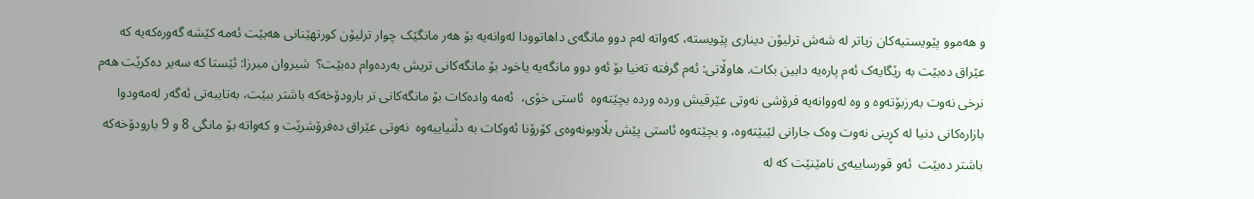و هه‌موو پێویستیه‌کان زیاتر‌ له‌ شه‌ش ترلیۆن دینارى پێویسته‌، که‌واته‌ له‌م دوو مانگه‌ى داهاتوودا له‌وانه‌یه‌ بۆ هه‌ر مانگێک چوار ترلیۆن کورتهێنانى هه‌بێت ئه‌مه‌ کێشه‌ گه‌وره‌که‌یه‌ که‌ عێراق ده‌بێت به‌ رێگایه‌ک ئه‌م پاره‌یه‌ دابین بکات. هاوڵاتى: ئه‌م گرفته‌ ته‌نیا بۆ ئه‌و دوو مانگه‌یه‌ یاخود بۆ مانگه‌کانى تریش به‌رده‌وام ده‌بێت؟  شیروان میرزا: ئێستا که‌ سه‌یر ده‌کرێت هه‌م نرخى نه‌وت به‌رزبۆته‌وه‌ و وه‌ له‌ووانه‌یه‌ فرۆشى نه‌وتى عێرقیش ورده‌ ورده‌ بچێته‌وه‌  ئاستى خۆى،  ئه‌مه‌ واده‌کات بۆ مانگه‌کانى تر بارودۆخه‌که‌ باشتر ببێت، به‌تایبه‌تى ئه‌گه‌ر له‌مه‌ودوا بازاره‌کانى دنیا له‌ کڕینى نه‌وت وه‌ک جارانى لێبێته‌وه‌، و بچێته‌وه‌ ئاستى پێش بڵاوبونه‌وه‌ى کۆرۆنا ئه‌وکات به‌ دڵنیاییه‌وه‌  نه‌وتى عێراق ده‌فرۆشرێت و که‌واته‌ بۆ مانگى 8 و 9 بارودۆخه‌که‌ باشتر ده‌بێت  ئه‌و قورساییه‌ى نامێنێت که‌ له‌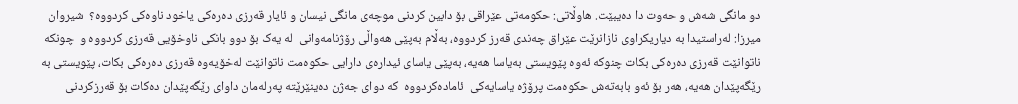دو مانگى شه‌ش و حه‌وت دا ده‌یبێت. هاوڵاتى: حکومه‌تى عێراقى بۆ دابین کردنى موچه‌ى مانگى نیسان و ئایار قه‌رزى ده‌ره‌کى یاخود ناوه‌کى کردووه‌؟  شیروان میرزا: له‌راستیدا به‌ دیاریکراوى نازانرێت عێراق چه‌ندى قه‌رز کردووه‌، به‌ڵام به‌پێى هه‌واڵى رۆژنامه‌وانى  له‌ یه‌ک بۆ دوو بانکى ناوخۆیى قه‌رزى کردووه‌ و  چونکه‌ ناتوانێت قه‌رزى ده‌ره‌کى بکات چنوکه‌ ئه‌وه‌ پێویستى به‌یاسا هه‌یه‌، به‌پێى یاساى ئیداره‌ى دارایى حکوه‌مت ناتوانێت له‌خۆیه‌وه‌ قه‌رزى ده‌ره‌کى بکات، پێویستى به‌ رێگه‌پێدان هه‌یه‌، هه‌ر بۆ ئه‌و بابه‌ته‌ش حکوه‌مت پرۆژه‌ یاسایه‌کى  ئاماده‌کردووه‌  که‌ دواى جه‌ژن ده‌ینێرێته‌ په‌رله‌مان داواى رێگه‌پێدان ده‌کات بۆ قه‌رزکردنى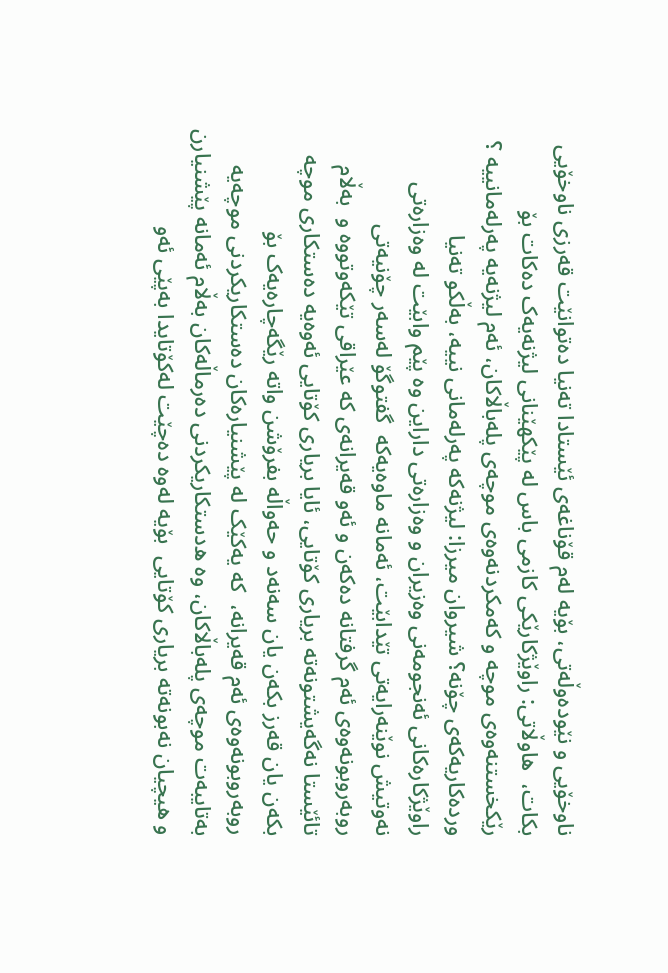ناوخۆیى و نێوده‌وڵه‌تى، بۆیه‌ له‌م قۆناغه‌ى ئێستادا ته‌نیا ده‌توانێت قه‌رزى ناوخۆیى بکات،  هاوڵاتى: راوێژکارێکى کازمى باس له‌ پێکهێنانى لیژنه‌یه‌ک ده‌کات بۆ رێکخستنه‌وه‌ى موچه‌ و که‌مکردنه‌وه‌ى موچه‌ى پله‌باڵاکان، ئه‌م لیژنه‌یه‌ په‌رله‌مانییه‌ ؟ ورده‌کاریه‌که‌ى چۆنه‌؟ شیروان میرزا: لیژنه‌که‌ په‌رله‌مانى نییه‌، به‌ڵکو ته‌نیا راوێژکاره‌کانى ئه‌نجومه‌نى وه‌زیران و وه‌زاره‌تى داراین وه‌ پێم وابێت له‌ وه‌زاره‌تى نه‌وتیش نوێنه‌رایه‌تى تێدابێت، ئه‌مانه‌ ماوه‌یه‌که‌  گفتوگۆ له‌سه‌ر چۆنیه‌تى روبه‌روبونه‌وه‌ى ئه‌م گرفتانه‌ ده‌که‌ن و ئه‌و قه‌یرانه‌ى که‌ عێراقى تێکه‌وتووه‌ و  به‌ڵام تائێستا نه‌گه‌یشتونه‌ته‌ بریارى کۆتایى، ئایا بریارى کۆتایى ئه‌وه‌یه‌ ده‌ستکارى موچه‌ بکه‌ن یان قه‌رز بکه‌ن یان سه‌نه‌د و حه‌واڵه‌ بفرۆشن واته‌ رێگه‌چاره‌یه‌ک بۆ روبه‌روبونه‌وه‌ى ئه‌م قه‌یرانه‌،  که‌ یه‌کێک له‌ پێشنیاره‌کان ده‌ستکاریکردنى موچه‌یه‌ به‌تایبه‌ت موچه‌ى پله‌باڵاکان، وه‌ ه‌دستکاریکردنى ده‌رماڵه‌کان به‌ڵام ئه‌مانه‌ پێشنیارن و هیچیان نه‌بونه‌ته‌ بریارى کۆتایى  بۆیه‌ له‌وه‌ ده‌چێت له‌کۆتایدا به‌پێى ئه‌و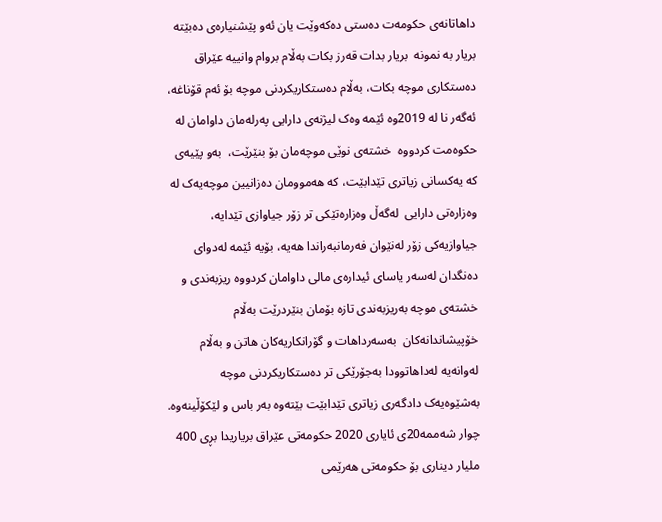داهاتانه‌ى حکومه‌ت ده‌ستى ده‌که‌وێت یان ئه‌و پێشنیاره‌ى ده‌بێته‌ بریار به‌ نمونه‌  بریار بدات قه‌رز بکات به‌ڵام بروام وانییه‌ عێراق ده‌ستکارى موچه‌ بکات، به‌ڵام ده‌ستکاریکردنى موچه‌ بۆ ئه‌م قۆناغه‌، ئه‌گه‌ر نا له‌ 2019وه‌ ئێمه‌ وه‌ک لیژنه‌ى دارایى په‌رله‌مان داوامان له‌ حکوه‌مت کردووه‌  خشته‌ى نوێى موچه‌مان بۆ بنێرێت،  به‌و پێیه‌ى که‌ یه‌کسانى زیاترى تێدابێت، که‌ هه‌موومان ده‌زانیین موچه‌یه‌ک له‌ وه‌زاره‌تى دارایى  له‌گه‌ڵ وه‌زاره‌تێکى تر زۆر جیاوازى تێدایه‌، جیاوازیه‌کى زۆر له‌نێوان فه‌رمانبه‌راندا هه‌یه‌، بۆیه‌ ئێمه‌ له‌دواى ده‌نگدان له‌سه‌ر یاساى ئیداره‌ى مالى داوامان کردووه‌ ریزبه‌ندى و خشته‌ى موچه‌ به‌ریزبه‌ندى تازه‌ بۆمان بنێردرێت به‌ڵام خۆپیشاندانه‌کان  به‌سه‌رداهات و گۆرانکاریه‌کان هاتن و به‌ڵام له‌وانه‌یه‌ له‌داهاتوودا به‌جۆرێکى تر ده‌ستکاریکردنى موچه‌  به‌شێوه‌یه‌ک دادگه‌رى زیاترى تێدابێت بێته‌وه‌ به‌ر باس و لێکۆڵینه‌وه‌.     چوار شه‌ممه‌20ى ئایارى 2020 حکومه‌تى عێراق بریاریدا بڕى 400 ملیار دینارى بۆ حکومه‌تى هه‌رێمى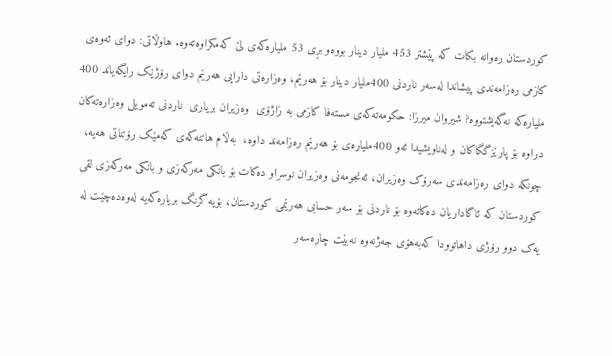کوردستان ره‌وانه‌ بکات که‌ پێشتر 453 ملیار دینار بووه‌و بڕى 53 ملیاره‌که‌ى لێ که‌مکراوه‌ته‌وه‌. هاوڵاتى: دواى ئه‌وه‌ى کازمى ره‌زامه‌ندى پیشاندا له‌سه‌ر ناردنى 400ملیار دینار بۆ هه‌رێم، وه‌زاره‌تى دارایى هه‌رێم دواى رۆژێک رایگه‌یاند 400 ملیاره‌که‌ نه‌گه‌یشتووه‌? شیروان میرزا: حکومه‌ته‌که‌ى مسته‌فا کازمى به‌ زاژۆى  وه‌زیران بریارى  ناردنى ته‌مویلى وه‌زاره‌ته‌کان دراوه‌ بۆ پارێزگگاکان و له‌ناویشیدا ئه‌و 400ملیاره‌ى بۆ هه‌رێم ره‌زامه‌ند داوه‌،  به‌ڵام هاتنه‌که‌ى که‌مێک رۆتناتى هه‌یه‌، چونکه‌ دواى ره‌زامه‌ندى سه‌رۆک وه‌زیران، ئه‌نجومه‌نى وه‌زیران نوسراو ده‌کات بۆ بانکى مه‌رکه‌زى و بانکى مه‌رکه‌زى لقى کوردستان که‌ ئاگاداریان ده‌کاته‌وه‌ بۆ ناردنى بۆ سه‌ر حسابى هه‌رێمى کوردستان، بۆیه‌ گرنگ بریاره‌که‌یه‌ له‌وه‌ده‌چێت له‌ یه‌ک دوو رۆژى داهاتوودا که‌به‌هۆى جه‌ژنه‌وه‌ نه‌بێت چاره‌سه‌ر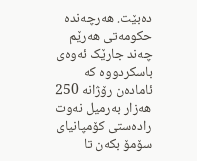ده‌بێت. هه‌رچه‌نده‌ حکومه‌تى هه‌رێم چه‌ند جارێک ئه‌وه‌ى باسکردووه‌ که‌ ئاماده‌ن رۆژانه‌ 250 هه‌زار به‌رمیل نه‌وت راده‌ستى کۆمپانیاى سۆمۆ بکه‌ن تا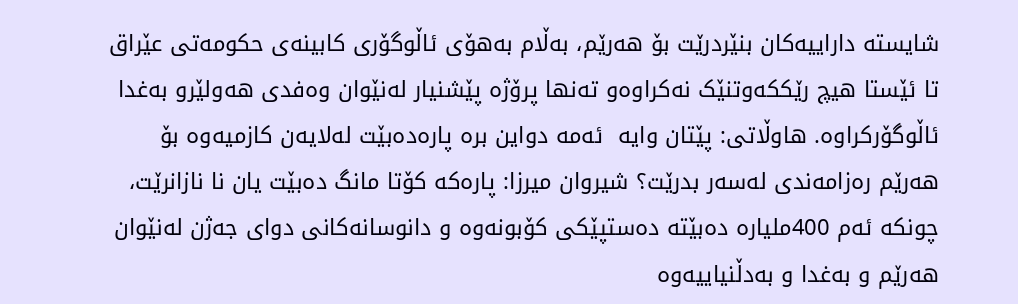شایسته‌ داراییه‌کان بنێردرێت بۆ هه‌رێم، به‌ڵام به‌هۆى ئاڵوگۆرى کابینه‌ى حکومه‌تى عێراق تا ئێستا هیچ رێککه‌وتنێک نه‌کراوه‌و ته‌نها پرۆژه‌ پێشنیار له‌نێوان وه‌فدى هه‌ولێرو به‌غدا ئاڵوگۆرکراوه‌. هاوڵاتى: پێتان وایه‌  ئه‌مه‌ دواین بره‌ پاره‌ده‌بێت له‌لایه‌ن کازمیه‌وه‌ بۆ هه‌رێم ره‌زامه‌ندى له‌سه‌ر بدرێت؟ شیروان میرزا: پاره‌که‌ کۆتا مانگ ده‌بێت یان نا نازانرێت، چونکه‌ ئه‌م 400ملیاره‌ ده‌بێته‌ ده‌ستپێکى کۆبونه‌وه‌ و دانوسانه‌کانى دواى جه‌ژن له‌نێوان هه‌رێم و به‌غدا و به‌دڵنیاییه‌وه‌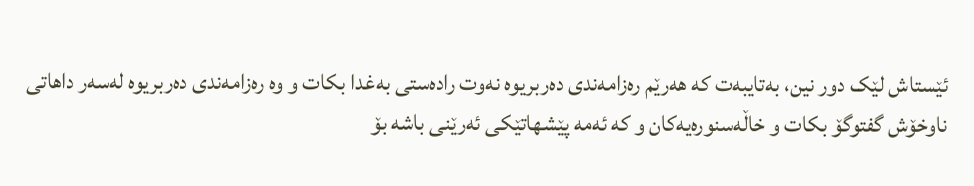ئێستاش لێک دور نین، به‌تایبه‌ت که‌ هه‌رێم ره‌زامه‌ندى ده‌ربریوه‌ نه‌وت راده‌ستى به‌غدا بکات و وه‌ ره‌زامه‌ندى ده‌ربریوه‌ له‌سه‌ر داهاتى ناوخۆش گفتوگۆ بکات و خاڵه‌سنوره‌یه‌کان و که‌ ئه‌مه‌ پێشهاتێکى ئه‌رێنى باشه‌ بۆ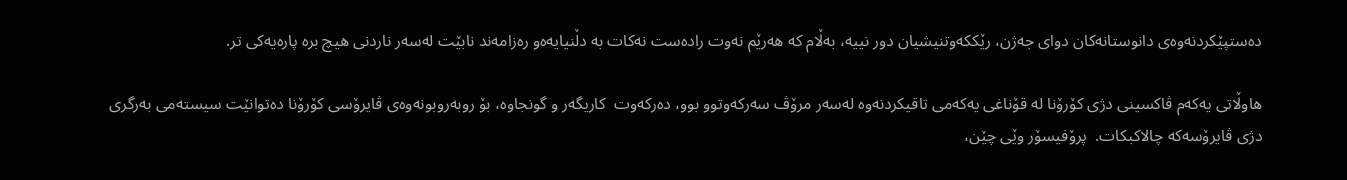ده‌ستپێکردنه‌وه‌ى دانوستانه‌کان دواى جه‌ژن، رێککه‌وتنیشیان دور نییه‌، به‌ڵام که‌ هه‌رێم نه‌وت راده‌ست نه‌کات به‌ دڵنیایه‌ه‌و ره‌زامه‌ند نابێت له‌سه‌ر ناردنى هیچ بره‌ پاره‌یه‌کى تر.

هاوڵاتى یەکەم ڤاکسینی دژی کۆرۆنا لە قۆناغى یەکەمی تاقیکردنەوە لەسەر مرۆڤ سەرکەوتوو بوو، دەرکەوت  کاریگەر و گونجاوە، بۆ روبه‌روبونه‌وه‌ى ڤایرۆسى کۆرۆنا دەتوانێت سیستەمی بەرگری دژی ڤایرۆسەکە چالاکبکات.  پرۆفیسۆر وێی چێن،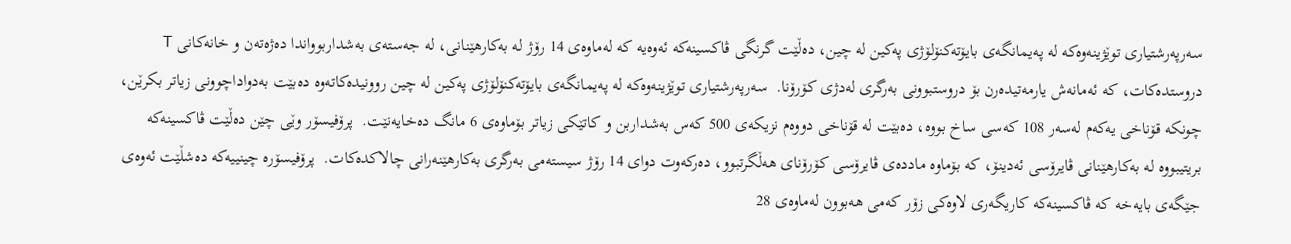سەرپەرشتیاری توێژینەوەکە لە پەیمانگەی بایۆتەکنۆلۆژی پەکین لە چین، دەڵێت گرنگی ڤاکسینەکە ئەوەیە کە لەماوەی 14 رۆژ لە بەکارهێنانی، لە جەستەی بەشداربوواندا دەژەتەن و خانەکانی T دروستدەکات، کە ئەمانەش یارمەتیدەرن بۆ دروستبوونی بەرگری لەدژی کۆرۆنا.  سەرپەرشتیاری توێژینەوەکە لە پەیمانگەی بایۆتەکنۆلۆژی پەکین لە چین روونیدەکاتەوە دەبێت بەدواداچوونی زیاتر بکرێن، چونکە قۆناخی یەکەم لەسەر 108 کەسی ساخ بووە، دەبێت لە قۆناخی دووەم نزیکەی 500 کەس بەشداربن و کاتێكی زیاتر بۆماوەی 6 مانگ دەخایەنێت.  پرۆفیسۆر وێی چێن دەڵێت ڤاکسینەکە بریتیبووە لە بەکارهێنانی ڤایرۆسی ئەدینۆ، کە بۆماوە ماددەی ڤایرۆسی کۆرۆنای هەڵگرتبوو، دەرکەوت دوای 14 رۆژ سیستەمی بەرگری بەکارهێنەرانی چالاکدەکات.  پرۆفیسۆرە چینییەکە دەشڵێت ئەوەی جێگەی بایەخە کە ڤاکسینەکە کاریگەری لاوەکی زۆر کەمی هەبوون لەماوەی 28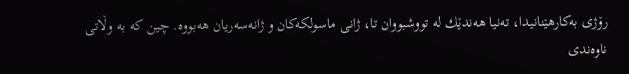رۆژی بەکارهێنانیدا، تەنیا هەندێك لە تووشبووان تا، ژانی ماسولکەکان و ژانەسەریان هەبووە. چین که‌ به‌ وڵاتى ناوه‌ندى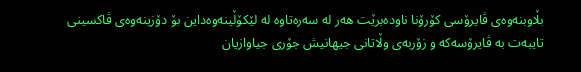بڵاوبنه‌وه‌ى ڤایرۆسى کۆرۆنا ناوده‌برێت هه‌ر له‌ سه‌ره‌تاوه‌ له‌ لێکۆڵینه‌وه‌داین بۆ دۆزینه‌وه‌ى ڤاکسینى تایبه‌ت به‌ ڤایرۆسه‌که‌ و زۆربه‌ى وڵاتانى جیهانیش جۆرى جیاوازیان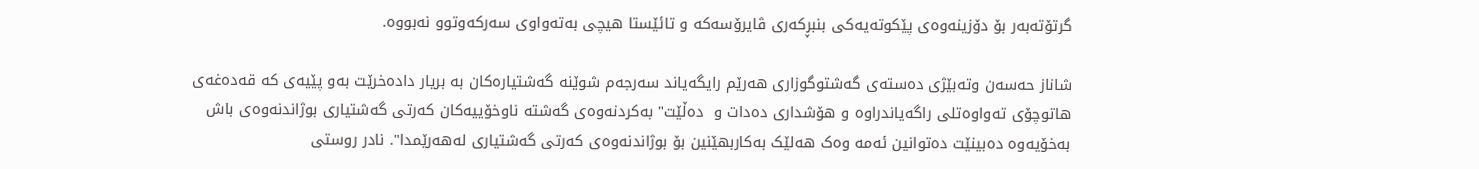گرتۆته‌به‌ر بۆ دۆزینه‌وه‌ى پێکوته‌یه‌کى بنبڕکه‌رى ڤایرۆسه‌که‌ و تائێستا هیچى به‌ته‌واوى سه‌رکه‌وتوو نه‌بووه‌.

شاناز حه‌سه‌ن وته‌بێژى ده‌سته‌ى گه‌شتوگوزارى هه‌رێم رایگه‌یاند سه‌رجه‌م شوێنه‌ گه‌شتیاره‌کان به‌ بریار داده‌خرێت به‌و پێیه‌ى که‌ قه‌ده‌غه‌ى هاتوچۆى ته‌واوه‌تلى راگه‌یاندراوه‌ و هۆشدارى ده‌دات و  ده‌ڵێت" به‌کردنه‌وه‌ى گه‌شته‌ ناوخۆییه‌کان که‌رتى گه‌شتیارى بوژاندنه‌وه‌ى باش به‌خۆیه‌وه‌ ده‌بینێت ده‌توانین ئه‌مه‌ وه‌ک هه‌لێک به‌کاربهێنین بۆ بوژاندنه‌وه‌ى که‌رتى گه‌شتیارى له‌هه‌رێمدا". نادر روستى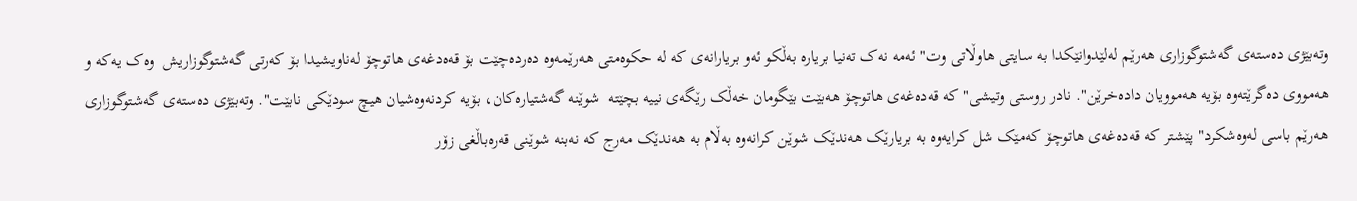وته‌بێژى ده‌سته‌ى گه‌شتوگوزارى هه‌رێم له‌لێدوانێکدا به‌ سایتى هاوڵاتى وت" ئه‌مه‌ نه‌ک ته‌نیا بریاره‌ به‌ڵکو ئه‌و بریارانه‌ى که‌ له‌ حکوه‌متى هه‌رێمه‌وه‌ ده‌رده‌چێت بۆ قه‌ه‌دغه‌ى هاتوچۆ له‌ناویشیدا بۆ که‌رتى گه‌شتوگوزاریش  وه‌ک یه‌که‌ و هه‌مووى ده‌گرێته‌وه‌ بۆیه‌ هه‌موویان داده‌خرێن". نادر روستى وتیشى" که‌ قه‌ده‌غه‌ى هاتوچۆ هه‌بێت بێگومان خه‌ڵک رێگه‌ى نییه‌ بچێته‌  شوێنه‌ گه‌شتیاره‌کان، بۆیه‌ کردنه‌وه‌شیان هیچ سودێکى نابێت". وته‌بێژى ده‌سته‌ى گه‌شتوگوزارى هه‌رێم باسى له‌وه‌شکرد" پێشتر که‌ قه‌ده‌غه‌ى هاتوچۆ که‌مێک شل کرایه‌وه‌ به‌ بریارێک هه‌ندێک شوێن کرانه‌وه‌ به‌ڵام به‌ هه‌ندێک مه‌رج که‌ نه‌بنه‌ شوێنى قه‌ره‌باڵغى زۆر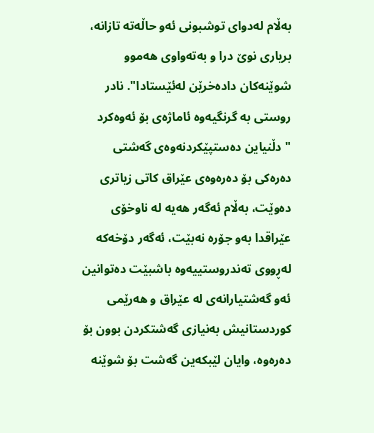به‌ڵام له‌دواى توشبونى ئه‌و حاڵه‌ته‌ تازانه‌،  بریارى نوێ درا و به‌ته‌واوى هه‌موو شوێنه‌کان داده‌خرێن له‌ئێستادا". نادر روستى به‌ گرنگیه‌وه ئاماژه‌ى بۆ ئه‌وه‌کرد ‌ "دڵنیاین دەستپێكردنەوەی گەشتی دەرەكی بۆ دەرەوەی عێراق كاتی زیاتری دەوێت، بەڵام ئەگەر هەیە لە ناوخۆی عێراقدا بەو جۆرە نەبێت، ئەگەر دۆخەكە لەڕووی تەندروستییەوە باشبێت ‌دەتوانین ئەو گەشتیارانەی لە عێراق ‌و هەرێمی كوردستانیش بەنیازی گەشتكردن بوون بۆ دەرەوە، وایان لێبكەین گەشت بۆ شوێنە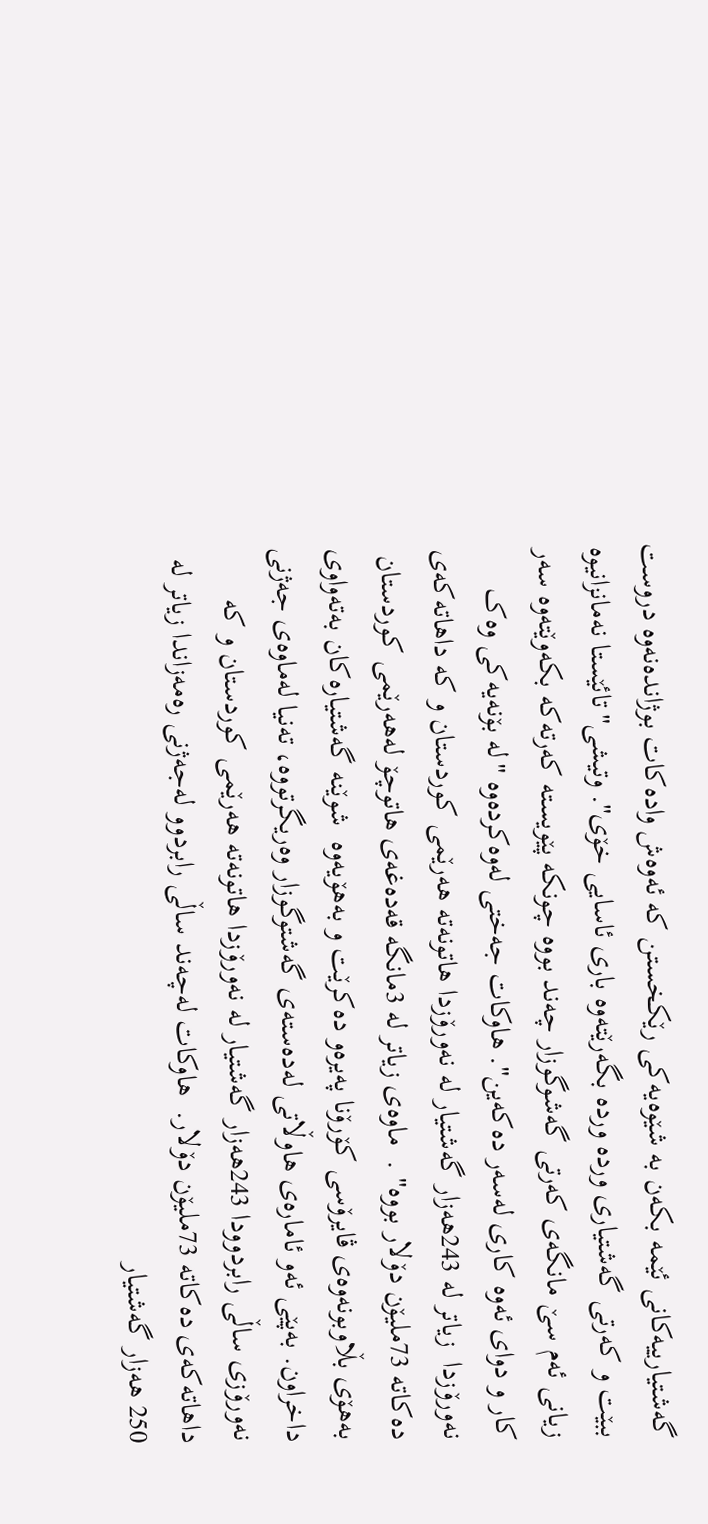گەشتیارییەكانی ئێمە بكەن به‌ شێوه‌یه‌کى رێکخستن که‌ ئه‌وه‌ش واده‌کات بوژانده‌نه‌وه‌ دروست ببێت و که‌رتى گه‌شتیارى ورده‌ ورده‌ بگه‌رێته‌وه‌ بارى ئاسایى خۆى". وتیشى"تائێستا نه‌مانزانیوه‌ زیانى ئه‌م سێ مانگه‌ى که‌رتى گه‌شوگوزار چه‌ند بووه‌ چونکه‌ پێویسته‌ که‌رته‌که‌ بکه‌وێته‌وه‌ سه‌ر کار و دواى ئه‌وه‌ کارى له‌سه‌ر ده‌که‌ین". هاوکات جه‌ختى له‌وه‌کرده‌وه‌ "له‌ بۆنه‌یه‌کى وه‌ک نه‌ورۆزدا  زیاتر له‌ 243هه‌زار گه‌شتیار له‌ نه‌ورۆزدا هاتونه‌ته‌ هه‌رێمى کوردستان و که‌ داهاته‌که‌ى ده‌کاته‌ 73ملیۆن دۆلار بووه" .  ماوه‌ى زیاتر له‌ 3مانگه‌ قه‌ده‌غه‌ى هاتوچۆ له‌هه‌رێمى کوردستان به‌هۆى بڵاوبونه‌وه‌ى ڤایرۆسى کۆرۆنا په‌یره‌و ده‌کرێت و به‌هۆیه‌وه‌  شوێنه‌ گه‌شتیاره‌کان به‌ته‌واوى داخراون. به‌پێى ئه‌و ئاماره‌ى هاوڵاتى له‌ده‌سته‌ى گه‌شتوگوزار وه‌ریگرتووه‌، ته‌نیا له‌ماوه‌ى جه‌ژنى نه‌ورۆزى ساڵى رابردوودا 243هه‌زار گه‌شتیار له‌ نه‌ورۆزدا هاتونه‌ته‌ هه‌رێمى کوردستان و که‌ داهاته‌که‌ى ده‌کاته‌ 73ملیۆن دۆلار.  هاوکات لەچەند ساڵی رابردوو لەجەژنی رەمەزاندا زیاتر لە 250 هەزار گەشتیار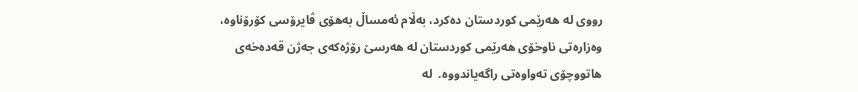رووی لە هەرێمی كوردستان دەكرد، بەڵام ئەمساڵ بەهۆی ڤایرۆسی كۆرۆناوە، وەزارەتی ناوخۆی هەرێمی کوردستان لە هەرسێ‌ رۆژەكەی جەژن قەدەخەی هاتووچۆی تەواوەتی راگەیاندووە.  لە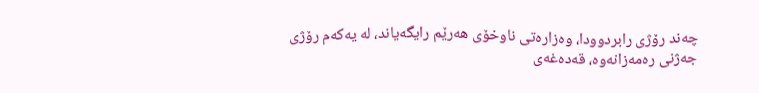چەند رۆژی رابردوودا، وەزارەتی ناوخۆی هەرێم رایگەیاند، لە یەکەم رۆژی جەژنی رەمەزانەوە، قەدەغەی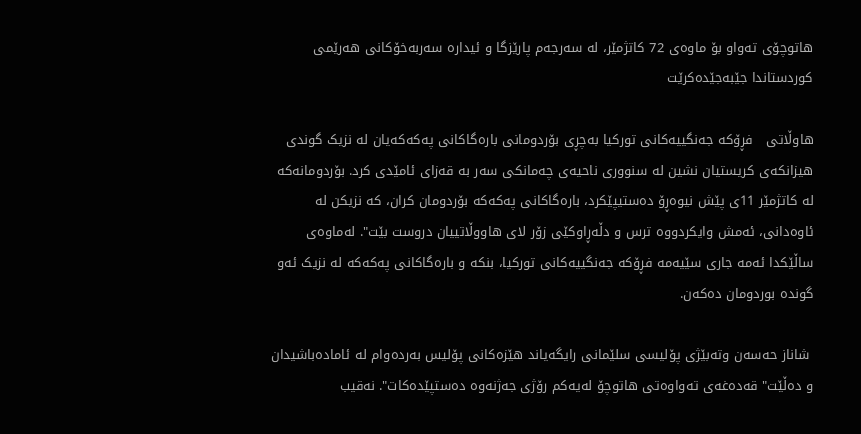هاتوچۆی تەواو بۆ ماوەی 72 کاتژمێر، لە سەرجەم پارێزگا و ئیدارە سەربەخۆکانی هەرێمی کوردستاندا جێبەجێدەکرێت

هاوڵاتى   فڕۆکە جەنگییەکانی تورکیا بەچڕی بۆردومانی بارەگاكانی پەکەکەیان لە نزیک گوندی ھیزانکەی کریستیان نشین لە سنووری ناحیەی چەمانکی سەر بە قەزای ئامێدی كرد. بۆردومانەكە لە كاتژمێر 11ی پێش نیوەڕۆ دەستیپێكرد، بارەگاكانی پەكەكە بۆردومان كران، كە نزیكن لە ئاوەدانی، ئەمش وایكردووە ترس و دڵەڕاوكێی زۆر لای ھاووڵاتییان دروست بێت". لەماوەی ساڵێکدا ئەمە جاری سێیەمە فڕۆکە جەنگییەکانی تورکیا، بنكە و بارەگاكانی پەكەكە لە نزیک ئەو گوندە بوردومان دەکەن.

 شاناز حه‌سه‌ن وته‌بێژى پۆلیسى سلێمانى رایگه‌یاند هێزه‌کانى پۆلیس به‌رده‌وام له‌ ئاماده‌باشیدان و ده‌ڵێت" قه‌ده‌غه‌ى ته‌واوه‌تى هاتوچۆ له‌یه‌کم رۆژى جه‌ژنه‌وه‌ ده‌ستپێده‌کات". نەقیب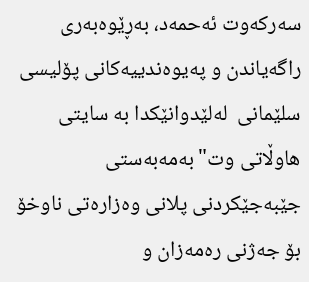سەركەوت ئەحمەد، بەڕێوەبەری راگەیاندن و پەیوەندییەكانی پۆلیسی سلێمانی  له‌لێدوانێکدا به‌ سایتى هاوڵاتى وت"بەمەبەستی جێبەجێكردنی پلانی وەزارەتی ناوخۆ بۆ جەژنی رەمەزان و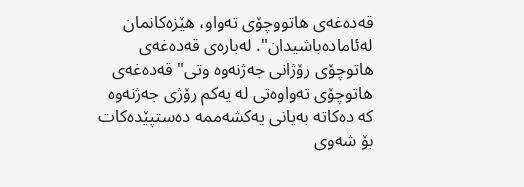قەدەغەی هاتووچۆی تەواو، هێزەكانمان لەئامادەباشیدان". له‌باره‌ى قه‌ده‌غه‌ى هاتوچۆى رۆژانى جه‌ژنه‌وه‌ وتى" قه‌ده‌غه‌ى هاتوچۆى ته‌واوه‌تى له‌ یه‌کم رۆژى جه‌ژنه‌وه‌ که‌ ده‌کاته‌ به‌یانى یه‌کشه‌ممه‌ ده‌ستپێده‌کات بۆ شه‌وى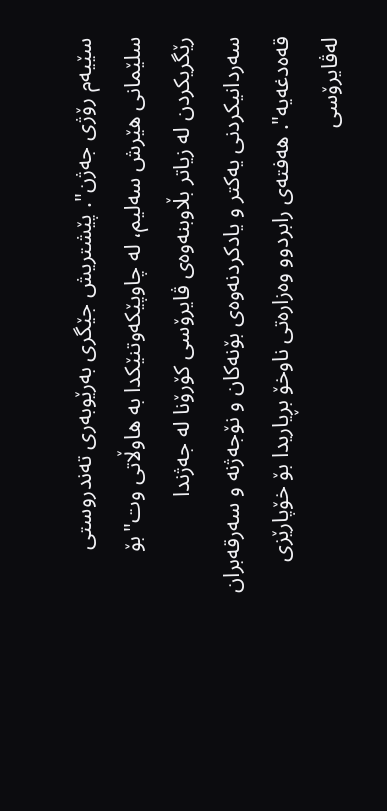سێیه‌م رۆژى جه‌ژن". پێشتریش جێگرى به‌رێوبه‌رى ته‌ندروستى سلێمانى هێرش سه‌لیم، له‌ چاوپێکه‌وتنێکدا به‌ هاوڵاتى وت"بۆ رێگریکردن له‌ زیاتر بڵاوبنه‌وه‌ى ڤایرۆسى کۆرۆنا له‌ جه‌ژندا سه‌ردانیکردنى یه‌کتر و یادکردنه‌وه‌ى بۆنه‌کان و نۆجه‌ژنه‌ و سه‌رقه‌بران قه‌ه‌دغه‌یه‌". هەفتەی رابردوو وەزارەتی ناوخۆ بڕیاریدا بۆ خۆپارێزی لەڤایرۆسی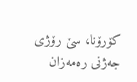كۆرۆنا، سێ رۆژی جەژنی رەمەزان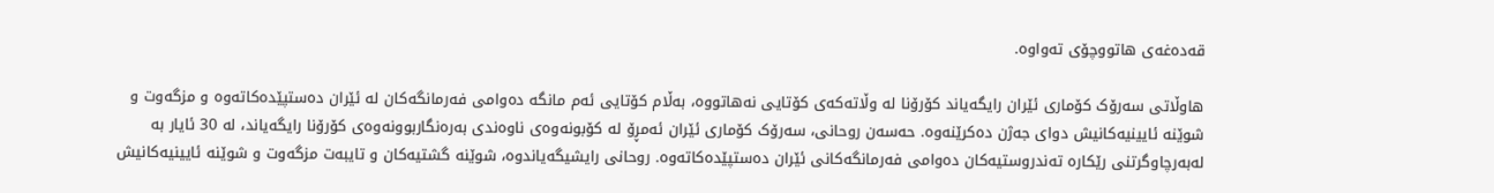قەدەغەی هاتووچۆی تەواوە.

هاوڵاتى سەرۆک کۆماری ئێران رایگەیاند کۆرۆنا لە وڵاتەکەی کۆتایی نەهاتووە، بەڵام کۆتایی ئەم مانگە دەوامی فەرمانگەکان لە ئێران دەستپێدەکاتەوە و مزگەوت و شوێنە ئایینیەکانیش دوای جەژن دەکرێنەوە. حەسەن روحانی، سەرۆک کۆماری ئێران ئەمڕۆ لە کۆبونەوەی ناوەندی بەرەنگاربوونەوەی کۆرۆنا رایگەیاند، لە 30 ئایار بە لەبەرچاوگرتنی رێکارە تەندروستیەکان دەوامی فەرمانگەکانی ئێران دەستپێدەکاتەوە. روحانی رایشیگەیاندوە، شوێنە گشتیەکان و تایبەت مزگەوت و شوێنە ئایینیەکانیش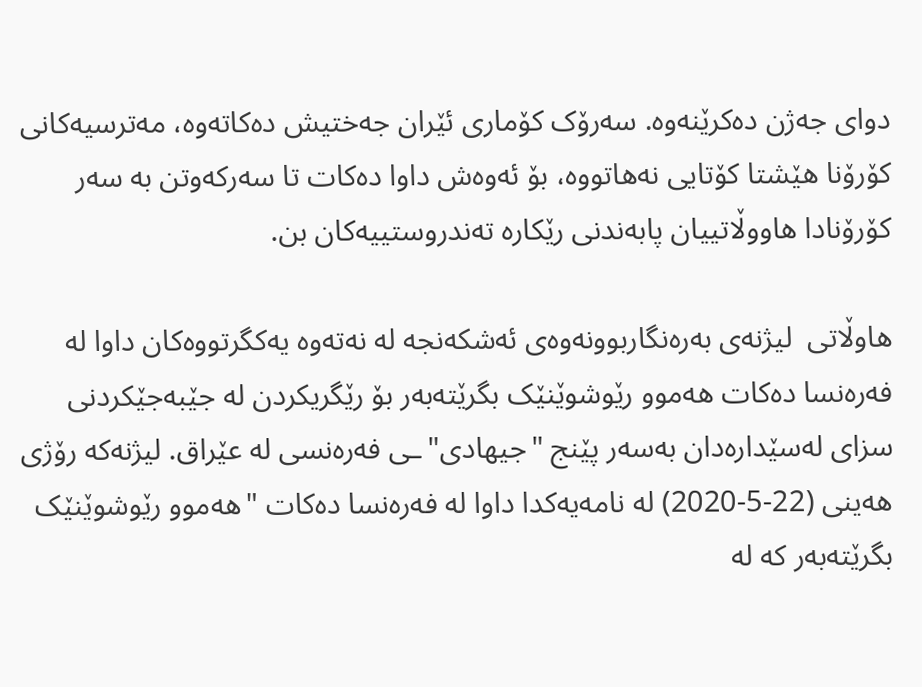دوای جەژن دەکرێنەوە. سەرۆک کۆماری ئێران جەختیش دەکاتەوە، مەترسیەکانی کۆرۆنا هێشتا کۆتایی نەهاتووە، بۆ ئەوەش داوا دەکات تا سەرکەوتن بە سەر کۆرۆنادا هاووڵاتییان پابەندنی رێکارە تەندروستییەکان بن.

هاوڵاتى  لیژنەی بەرەنگاربوونەوەی ئەشکەنجە لە نەتەوە یەکگرتووەکان داوا لە فەرەنسا دەکات هەموو رێوشوێنێک بگرێتەبەر بۆ رێگریکردن لە جێبەجێکردنی سزای لەسێدارەدان بەسەر پێنج "جیهادی"ـی فەرەنسی لە عێراق. لیژنەکە رۆژی هەینی (22-5-2020) لە نامەیەکدا داوا لە فەرەنسا دەکات "هەموو رێوشوێنێک بگرێتەبەر کە لە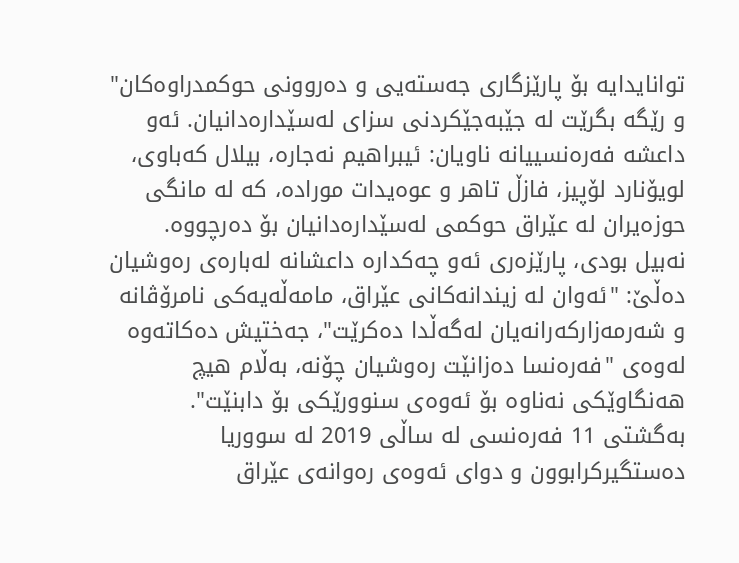توانایدایە بۆ پارێزگاری جەستەیی و دەروونی حوکمدراوەکان" و رێگە بگرێت لە جێبەجێکردنی سزای لەسێدارەدانیان. ئەو داعشە فەرەنسییانە ناویان: ئیبراهیم نەجارە، بیلال کەباوی، لویۆنارد لۆپیز، فازڵ تاهر و عوەیدات مورادە، کە لە مانگی حوزەیران لە عێراق حوکمی لەسێدارەدانیان بۆ دەرچووە. نەبیل بودی، پارێزەری ئەو چەکدارە داعشانە لەبارەی رەوشیان دەڵێ: "ئەوان لە زیندانەکانی عێراق، مامەڵەیەکی نامرۆڤانە و شەرمەزارکەرانەیان لەگەڵدا دەکرێت"، جەختیش دەکاتەوە لەوەی "فەرەنسا دەزانێت رەوشیان چۆنە، بەڵام هیچ هەنگاوێکی نەناوە بۆ ئەوەی سنوورێکی بۆ دابنێت". بەگشتی 11 فەرەنسی لە ساڵی 2019 لە سووریا دەستگیرکرابوون و دوای ئەوەی رەوانەی عێراق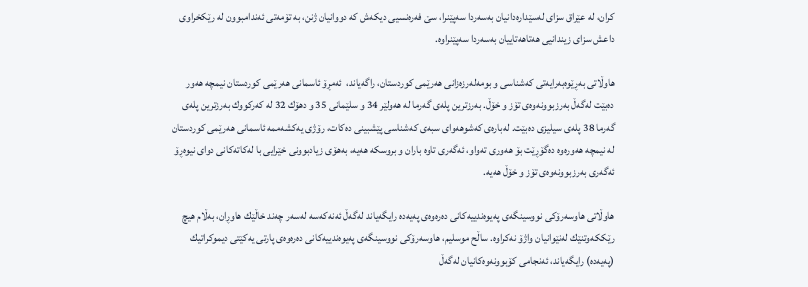کران، لە عێراق سزای لەسێدارەدانیان بەسەردا سەپێنرا، سێ فەرەنسیی دیکەش کە دووانیان ژنن، بە تۆمەتی ئەندامبوون لە رێکخراوی داعش سزای زیندانیی هەتاهەتاییان بەسەردا سەپێنراوە.

هاوڵاتى بەڕێوەبەرایەتی كەشناسی و بومەلەرزەزانی ھەرێمی كوردستان، راگەیاند،  ئەمڕۆ ئاسمانی ھەرێمی كوردستان نیمچە ھەور دەبێت لەگەڵ بەرزبوونەوەی تۆز و خۆڵ. بەرزترین پلەی گەرما لە ھەولێر 34 و سلێمانی 35 و دھۆك 32 لە كەركووك بەرزترین پلەی گەرما 38 پلەی سیلیزی دەبێت. لەبارەی كەشوھەوای سبەی كەشناسی پێشبینی دەكات، رۆژی یەكشەممە ئاسمانی ھەرێمی كوردستان لە نیمچە ھەورەوە دەگۆڕێت بۆ ھەوری تەواو، ئەگەری تاوە باران و بروسكە ھەیە، بەھۆی زیادبوونی خێرایی با لەكاتەكانی دوای نیوەڕۆ ئەگەری بەرزبوونەوەی تۆز و خۆڵ ھەیە.

هاوڵاتى هاوسه‌رۆكی نووسینگه‌ی په‌یوه‌ندییه‌كانی ده‌ره‌وه‌ی په‌یه‌ده‌ رایگه‌یاند لەگەڵ ئەنەكەسە لەسەر چەند خاڵێك ھاوڕان، بەڵام ھیچ رێككەوتنێك لەنێوانیان واژۆ نەكراوە. ساڵح موسلیم، هاوسه‌رۆكی نووسینگه‌ی په‌یوه‌ندییه‌كانی ده‌ره‌وه‌ی پارتی یه‌كێتی دیموكراتیك (په‌یه‌ده‌) رایگەیاند، ئه‌نجامی كۆبوونه‌وه‌كانیان له‌گه‌ڵ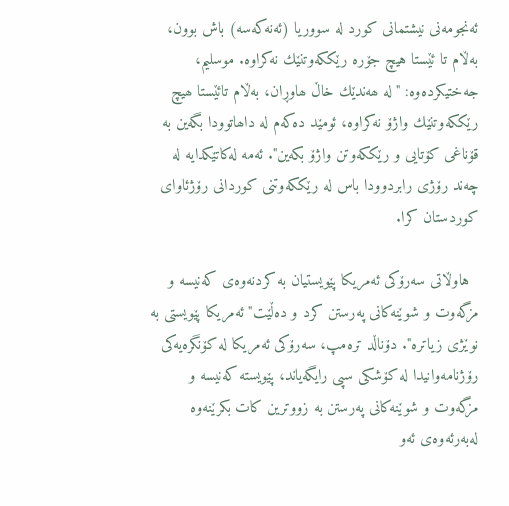ئەنجومەنی نیشتمانی كورد لە سووریا (ئه‌نه‌كه‌سه‌) باش بوون، به‌ڵام تا ئێستا هیچ جۆره‌ رێككه‌وتنێك نه‌كراوه‌. موسلیم، جەختیكردەوە: "لە ھەندێك خاڵ ھاوڕان، بەڵام تائێستا ھیچ رێككەوتنێك واژۆ نەكراوە، ئومێد دەكەم لە داھاتوودا بگەین بە قۆناغی كۆتایی و رێككەوتن واژۆ بكەین". ئه‌مه‌ له‌كاتێكدایه‌ له‌ چه‌ند رۆژی رابردوودا باس له‌ رێككه‌وتنی كوردانی رۆژئاوای كوردستان كرا.

  هاوڵاتى سەرۆکی ئەمریکا پێویستیان به‌ کردنه‌وه‌ى کەنیسە و مزگەوت و شوێنەکانی پەرستن کرد و ده‌ڵێت" ئەمریکا پێویستی بە نوێژی زیاترە". دۆناڵد ترەمپ، سەرۆکی ئەمریکا لە کۆنگره‌یه‌کى رۆژنامه‌وانیدا لە کۆشکی سپی رایگەیاند، پێویستە کەنیسە و مزگەوت و شوێنەکانی پەرستن بە زووترین کات بکرێنەوە لەبەرئەوەی ئەو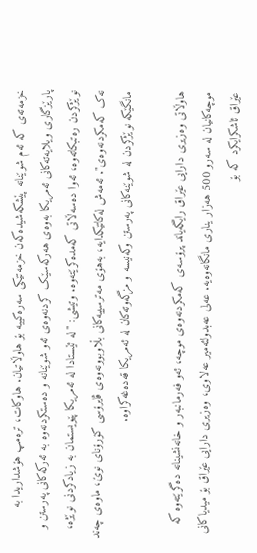خزمەتەی کە ئەم شوێنانە پێشکەشیدەکەن خزمەتێکی سەرەکییە بۆ هاوڵاتیان. هاوکات، ترەمپ هۆشداریدا بە پارێزگاری ویلایەتەکانی ئەمریکا بەوەی هەرکەسێک کردنەوەی ئەو شوێنانە و دەستکردنەوە بە ئەرکەکانی پەرستن و نوێژکردن رەتبکاتەوە، ئەوا دەسەڵاتی کەمدەکرێتەوە. وتیشی: "لە ئێستادا لە ئەمریکا پێویستمان بە زیادکردنی نوێژە، نەک کەمکردنەوەی". ئەمەش لەکاتێکدایە، بەهۆی مەترسییەکانی بڵاوبوونەوەی ڤایرۆسی کۆرۆنای نوێ، ماوەی چەند مانگێکە نوێژکردن لە شوێنەکانی پەرستن وکەنیسە و مزگەوتەکان لە ئەمریکا قەدەغەکراوە.

هاوڵاتى وه‌زیرى دارایى عێراق رایگه‌یاند پرۆسه‌ى که‌مکردنه‌وه‌ى موچه‌، ئه‌و فه‌رمانبه‌ر و خانه‌نشینانه‌ ده‌گرێته‌وه‌ که‌ موچه‌کانیان له‌ سه‌رو 500 هه‌زار ینارى مانگانه‌وه‌یه‌. عه‌لى عه‌بدولئه‌میر عه‌لاوی، وه‌زیرى دارایى عێراق بۆ میدیاکانى عێراق ئاشکرایکرد که‌ بۆ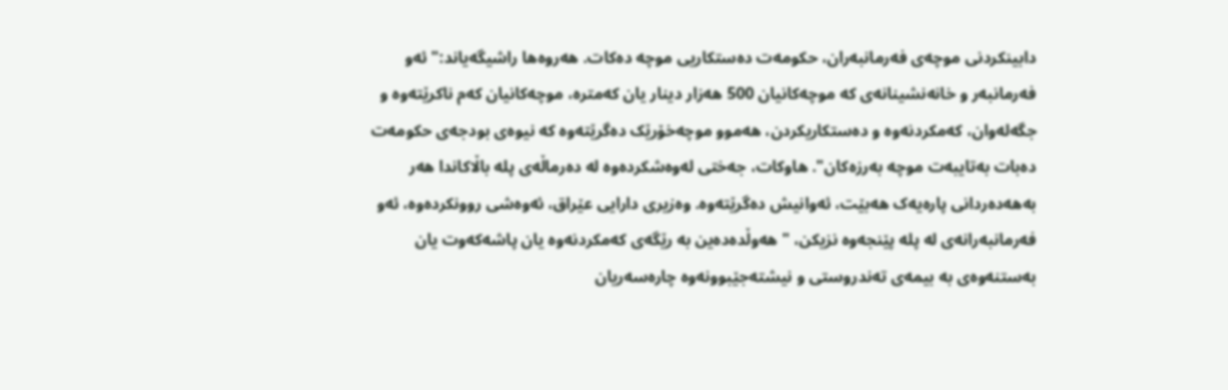دابینکردنى موچه‌ى فه‌رمانبه‌ران، حکومه‌ت ده‌ستکاریى موچه‌ ده‌کات. هه‌روه‌ها راشیگه‌یاند:" ئه‌و فه‌رمانبه‌ر و خانه‌نشینانه‌ى که‌ موچه‌کانیان 500 هه‌زار دینار یان که‌متره‌، موچه‌کانیان که‌م ناکرێته‌وه‌ و جگه‌له‌وان، که‌مکردنه‌وه‌ و ده‌ستکاریکردن، هه‌موو موچه‌خۆرێک ده‌گرێته‌وه‌ که‌ نیوه‌ى بودجه‌ی حکومه‌ت ده‌بات به‌تایبه‌ت موچه‌ به‌رزه‌کان". هاوکات، جه‌ختى له‌وه‌شکرده‌وه‌ له‌ ده‌رماڵه‌ى پله‌ باڵاکاندا هه‌ر به‌هه‌ده‌ردانى پاره‌یه‌ک هه‌بێت، ئه‌وانیش ده‌گرێته‌وه‌. وه‌زیرى دارایى عێراق، ئه‌وه‌شى روونکرده‌وه‌، ئه‌و فه‌رمانبه‌رانه‌ى له‌ پله‌ پێنجه‌وه‌ نزیکن، "هه‌وڵده‌ده‌ین به‌ رێگه‌ى که‌مکردنه‌وه‌ یان پاشه‌که‌وت یان به‌ستنه‌وه‌ى به‌ بیمه‌ى ته‌ندروستى و نیشته‌جێبوونه‌وه‌ چاره‌سه‌ریان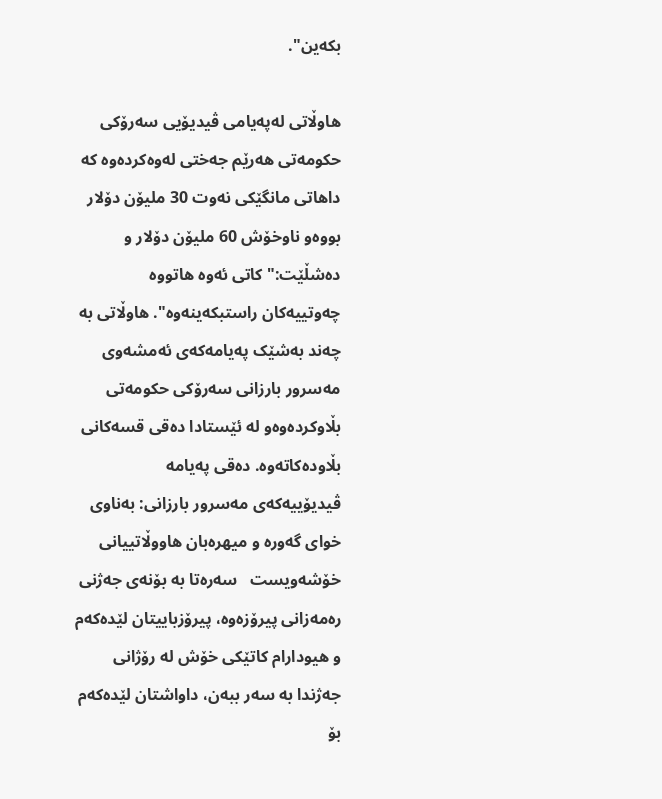بکه‌ین".

هاوڵاتى له‌په‌یامى ڤیدیۆیى سه‌رۆکى حکومه‌تى هه‌رێم جه‌ختى له‌وه‌کرده‌وه‌ که‌ داهاتى مانگێکى نه‌وت 30 ملیۆن دۆلار بووه‌و ناوخۆش 60 ملیۆن دۆلار و ده‌شڵێت:" کاتى ئه‌وه‌ هاتووه‌ چه‌وتییه‌کان راستبکه‌ینه‌وه‌". هاوڵاتى به‌ چه‌ند به‌شێک په‌یامه‌که‌ى ئه‌مشه‌وى مه‌سرور بارزانى سه‌رۆکى حکومه‌تى بڵاوکرده‌وه‌و له‌ ئێستادا ده‌قى قسه‌کانى بڵاوده‌کاته‌وه‌. ده‌قى په‌یامه‌ ڤیدیۆییه‌که‌ى مه‌سرور بارزانى: به‌ناوى خواى گه‌وره‌ و میهره‌بان هاووڵاتییانى خۆشه‌ویست   سه‌ره‌تا به‌ بۆنه‌ى جه‌ژنى ره‌مه‌زانى پیرۆزه‌وه‌، پیرۆزباییتان لێده‌که‌م و هیودارام کاتێکى خۆش له‌ رۆژانى جه‌ژندا به‌ سه‌ر ببه‌ن، داواشتان لێده‌که‌م بۆ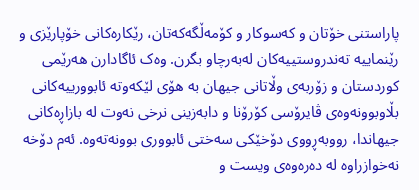پاراستنى خۆتان و که‌سوکار و کۆمه‌ڵگه‌که‌تان، رێکاره‌کانى خۆپارێزى و رێنماییه‌ ته‌ندروستییه‌کان له‌به‌رچاو بگرن. وه‌ک ئاگادارن هه‌رێمى کوردستان و زۆربه‌ى وڵاتانى جیهان به‌ هۆى لێکه‌وته‌ ئابوورییه‌کانى بڵاوبوونه‌وه‌ى ڤایرۆسى کۆرۆنا و دابه‌زینى نرخى نه‌وت له‌ بازاڕه‌کانى جیهاندا، رووبه‌ڕووى دۆخێکى سه‌ختى ئابوورى بوونه‌ته‌وه‌. ئه‌م دۆخه‌ نه‌خوازراوه‌ له‌ ده‌ره‌وه‌ى ویست و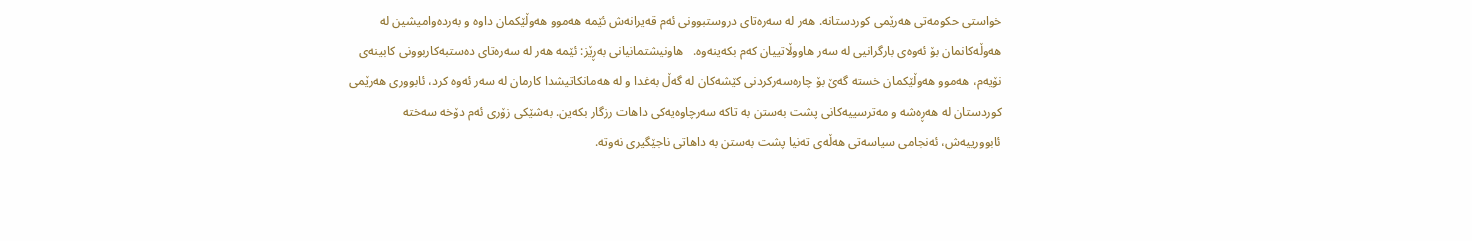خواستى حکومه‌تى هه‌رێمى کوردستانه‌. هه‌ر له‌ سه‌ره‌تاى دروستبوونى ئه‌م قه‌یرانه‌ش ئێمه‌ هه‌موو هه‌وڵێکمان داوه‌ و به‌رده‌وامیشین له‌ هه‌وڵه‌کانمان بۆ ئه‌وه‌ى بارگرانیى له‌ سه‌ر هاووڵاتییان که‌م بکه‌ینه‌وه‌.   هاونیشتمانیانى به‌ڕێز: ئێمه‌ هه‌ر له‌ سه‌ره‌تاى ده‌ستبه‌کاربوونى کابینه‌ى نۆیه‌م، هه‌موو هه‌وڵێکمان خسته‌ گه‌ێ‌ بۆ چاره‌سه‌رکردنى کێشه‌کان له‌ گه‌ڵ به‌غدا و له‌ هه‌مانکاتیشدا کارمان له‌ سه‌ر ئه‌وه‌ کرد، ئابوورى هه‌رێمى کوردستان له‌ هه‌ڕه‌شه‌ و مه‌ترسییه‌کانى پشت به‌ستن به‌ تاکه‌ سه‌رچاوه‌یه‌کى داهات رزگار بکه‌ین. به‌شێکى زۆرى ئه‌م دۆخه‌ سه‌خته‌ ئابوورییه‌ش، ئه‌نجامى سیاسه‌تى هه‌ڵه‌ى ته‌نیا پشت به‌ستن به‌ داهاتى ناجێگیرى نه‌وته‌.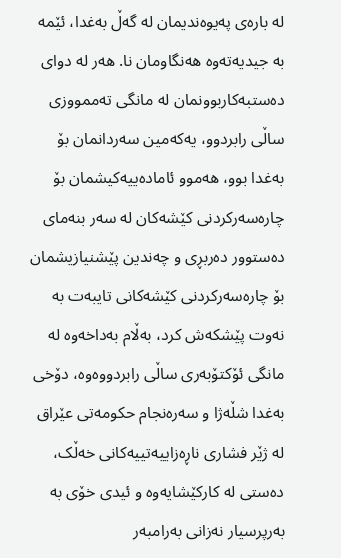له‌ باره‌ى په‌یوه‌ندیمان له‌ گه‌ڵ به‌غدا، ئێمه‌ به‌ جیدیه‌ته‌وه‌ هه‌نگاومان نا. هه‌ر له‌ دواى ده‌ستبه‌کاربوونمان له‌ مانگى ته‌ممووزى ساڵى رابردوو، یه‌که‌مین سه‌ردانمان بۆ به‌غدا بوو، هه‌موو ئاماده‌ییه‌کیشمان بۆ چاره‌سه‌رکردنى کێشه‌کان له‌ سه‌ر بنه‌ماى ده‌ستوور ده‌ربڕى و چه‌ندین پێشنیازیشمان بۆ چاره‌سه‌رکردنى کێشه‌کانى تایبه‌ت به‌ نه‌وت پێشکه‌ش کرد، به‌ڵام به‌داخه‌وه‌ له‌ مانگى ئۆکتۆبه‌رى ساڵى رابردووه‌وه‌، دۆخى به‌غدا شڵه‌ژا و سه‌ره‌نجام حکومه‌تى عێراق له‌ ژێر فشارى ناڕه‌زاییه‌تییه‌کانى خه‌ڵک، ده‌ستى له‌ کارکێشایه‌وه‌ و ئیدى خۆى به‌ به‌رپرسیار نه‌زانى به‌رامبه‌ر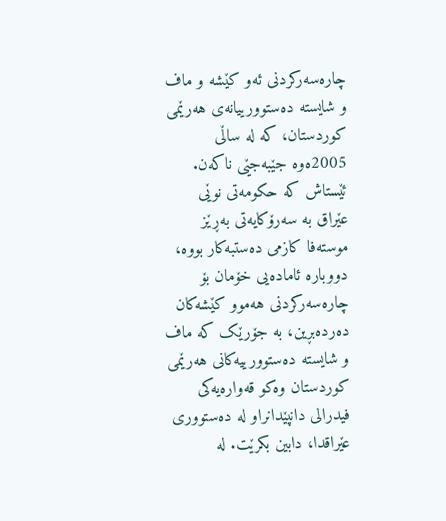چاره‌سه‌رکردنى ئه‌و کێشه‌ و ماف و شایسته‌ ده‌ستوورییانه‌ى هه‌رێمى کوردستان، که‌ له‌ ساڵى 2005ه‌وه‌ جێبه‌جێى ناکه‌ن. ئێستاش که‌ حکومه‌تى نوێى عێراق به‌ سه‌رۆکایه‌تى به‌ڕێز موسته‌فا کازمى ده‌ستبه‌کار بووه‌، دووباره‌ ئاماده‌یى خۆمان بۆ چاره‌سه‌رکردنى هه‌موو کێشه‌کان ده‌رده‌بڕین، به‌ جۆرێک که‌ ماف و شایسته‌ ده‌ستوورییه‌کانى هه‌رێمى کوردستان وه‌کو قه‌واره‌یه‌کى فیدرالى دانپێدانراو له‌ ده‌ستوورى عێراقدا، دابین بکرێت. له‌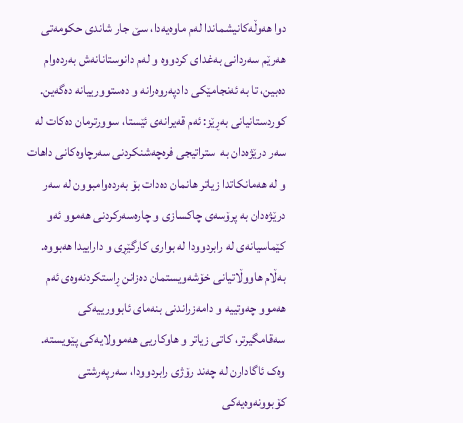دوا هه‌وڵه‌کانیشماندا له‌م ماوه‌یه‌دا، سێ جار شاندى حکومه‌تى هه‌رێم سه‌ردانى به‌غداى کردووه‌ و له‌م دانوستانانه‌ش به‌رده‌وام ده‌بین، تا به‌ ئه‌نجامێکى دادپه‌روه‌رانه‌ و ده‌ستوورییانه‌ ده‌گه‌ین.   کوردستانیانى به‌ڕێز: ئه‌م قه‌یرانه‌ى ئێستا، سوورترمان ده‌کات له‌ سه‌ر درێژه‌دان به‌  ستراتیجى فره‌چه‌شنکردنى سه‌رچاوه‌کانى داهات و له‌ هه‌مانکاتدا زیاتر هانمان ده‌دات بۆ به‌رده‌وامبوون له‌ سه‌ر درێژه‌دان به‌ پرۆسه‌ى چاکسازى و چاره‌سه‌رکردنى هه‌موو ئه‌و کێماسیانه‌ى له‌ رابردوودا له‌ بوارى کارگێڕى و داراییدا هه‌بووه‌. به‌ڵام هاووڵاتیانى خۆشه‌ویستمان ده‌زانن ڕاستکردنه‌وه‌ى ئه‌م هه‌موو چه‌وتییه‌ و دامه‌زراندنى بنه‌ماى ئابوورییه‌کى سه‌قامگیرتر، کاتى زیاتر و هاوکاریى هه‌موولایه‌کى پێویسته‌. وه‌ک ئاگادارن له‌ چه‌ند رۆژى رابردوودا، سه‌رپه‌رشتى کۆبوونه‌وه‌یه‌کى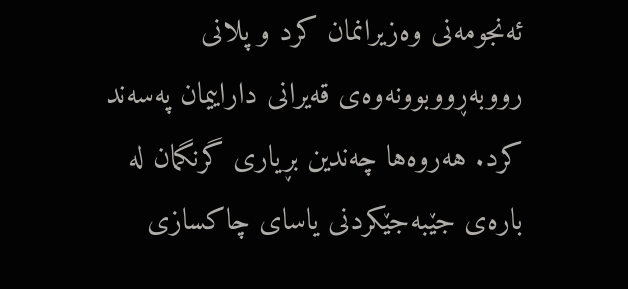ئه‌نجومه‌نى وه‌زیرانمان کرد و پلانى رووبه‌ڕووبوونه‌وه‌ى قه‌یرانى داراییمان په‌سه‌ند کرد. هه‌روه‌ها چه‌ندین بڕیارى گرنگمان له‌ باره‌ى جێبه‌جێکردنى یاساى چاکسازى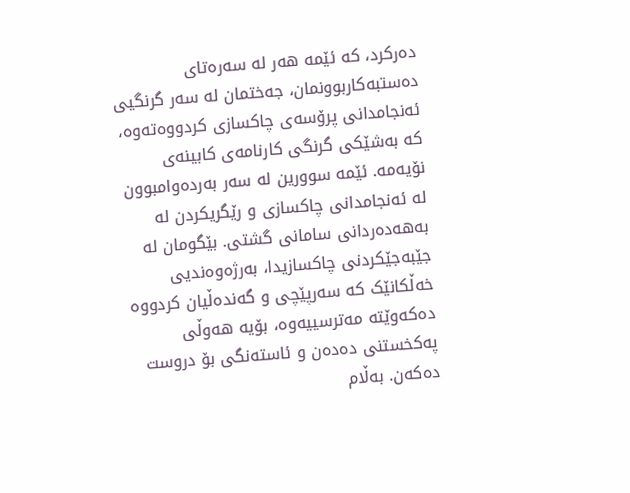ده‌رکرد، که‌ ئێمه‌ هه‌ر له‌ سه‌ره‌تاى ده‌ستبه‌کاربوونمان، جه‌ختمان له‌ سه‌ر گرنگیى ئه‌نجامدانى پرۆسه‌ى چاکسازى کردووه‌ته‌وه‌، که‌ به‌شێکى گرنگى کارنامه‌ى کابینه‌ى نۆیه‌مه‌. ئێمه‌ سوورین له‌ سه‌ر به‌رده‌وامبوون له‌ ئه‌نجامدانى چاکسازى و رێگریکردن له‌ به‌هه‌ده‌ردانى سامانى گشتی. بێگومان له‌ جێبه‌جێکردنى چاکسازیدا، به‌رژه‌وه‌ندیى خه‌ڵکانێک که‌ سه‌رپێچى و گه‌نده‌ڵیان کردووه‌ ده‌که‌وێته‌ مه‌ترسییه‌وه‌، بۆیه‌ هه‌وڵى په‌کخستنى ده‌ده‌ن و ئاسته‌نگى بۆ دروست ده‌که‌ن. به‌ڵام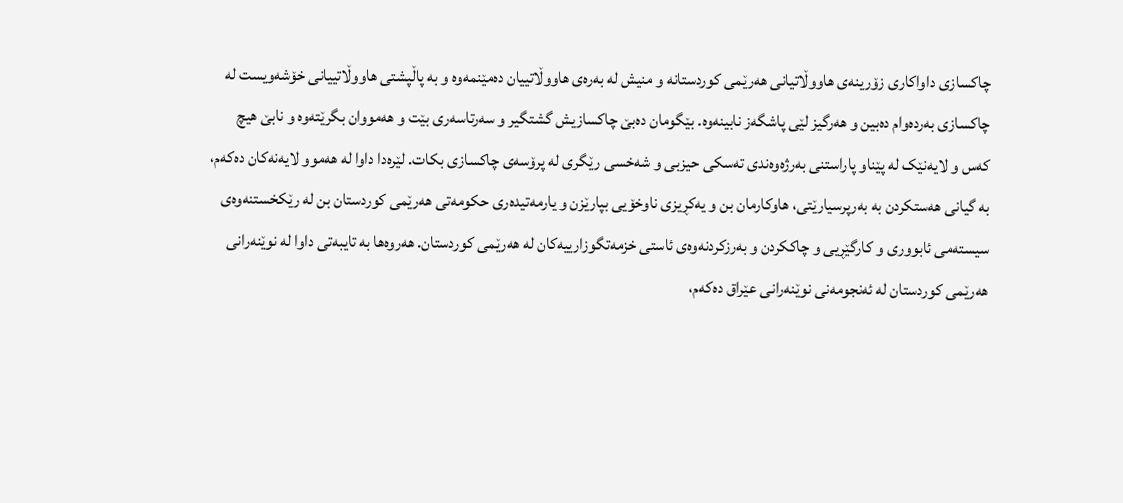چاکسازى داواکارى زۆرینه‌ى هاووڵاتیانى هه‌رێمى کوردستانه‌ و منیش له‌ به‌ره‌ى هاووڵاتییان ده‌مێنمه‌وه‌ و به‌ پاڵپشتى هاووڵاتییانى خۆشه‌ویست له‌ چاکسازى به‌رده‌وام ده‌بین و هه‌رگیز لێى پاشگه‌ز نابینه‌وه‌. بێگومان ده‌بێ چاکسازیش گشتگیر و سه‌رتاسه‌رى بێت و هه‌مووان بگرێته‌وه‌ و نابێ هیچ که‌س و لایه‌نێک له‌ پێناو پاراستنى به‌رژه‌وه‌ندى ته‌سکى حیزبى و شه‌خسى رێگرى له‌ پرۆسه‌ى چاکسازى بکات. لێره‌دا داوا له‌ هه‌موو لایه‌نه‌کان ده‌که‌م، به‌ گیانى هه‌ستکردن به‌ به‌رپرسیارێتی، هاوکارمان بن و یه‌کڕیزى ناوخۆیى بپارێزن و یارمه‌تیده‌رى حکومه‌تى هه‌رێمى کوردستان بن له‌ رێکخستنه‌وه‌ى سیسته‌مى ئابوورى و کارگێڕیى و چاککردن و به‌رزکردنه‌وه‌ى ئاستى خزمه‌تگوزارییه‌کان له‌ هه‌رێمى کوردستان. هه‌روه‌ها به‌ تایبه‌تى داوا له‌ نوێنه‌رانى هه‌رێمى کوردستان له‌ ئه‌نجومه‌نى نوێنه‌رانى عێراق ده‌که‌م،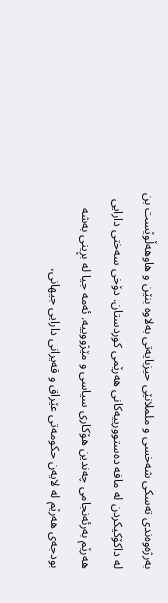به‌رژه‌وه‌ندى ته‌سکى شه‌خسى و ململانێى حیزبایه‌تى به‌لاوه‌ بنێن و هاوهه‌ڵوێست بن له‌ داکۆکیکردن له‌ مافه‌ ده‌ستوورییه‌کانى هه‌رێمى کوردستان. دۆخى سه‌ختى دارایى هه‌رێم به‌رئه‌نجامى چه‌ندین هۆکارى سیاسى و مێژووییه‌. ئه‌مه‌ جیا له‌ بڕینى به‌شه‌ بودجه‌ى هه‌رێم له‌ لایه‌ن حکومه‌تى عێراق و قه‌یرانى دارایى جیهانی،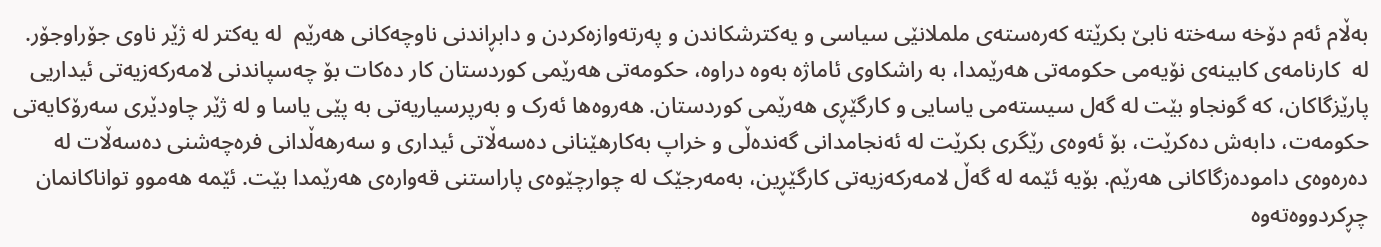به‌ڵام ئه‌م دۆخه‌ سه‌خته‌ نابێ بکرێته‌ که‌ره‌سته‌ى ململانێى سیاسى و یه‌کترشکاندن و په‌رته‌وازه‌کردن و دابڕاندنى ناوچه‌کانى هه‌رێم  له‌ یه‌کتر له‌ ژێر ناوى جۆراوجۆر. له‌  کارنامه‌ى کابینه‌ى نۆیه‌مى حکومه‌تى هه‌رێمدا، به‌ راشکاوى ئاماژه‌ به‌وه‌ دراوه‌، حکومه‌تى هه‌رێمى کوردستان کار ده‌کات بۆ چه‌سپاندنى لامه‌رکه‌زیه‌تى ئیداریى پارێزگاکان، که‌ گونجاو بێت له‌ گه‌ل سیسته‌مى یاسایى و کارگێڕى هه‌رێمى کوردستان. هه‌روه‌ها ئه‌رک و به‌رپرسیاریه‌تى به‌ پێى یاسا و له‌ ژێر چاودێرى سه‌رۆکایه‌تى حکومه‌ت، دابه‌ش ده‌کرێت، بۆ ئه‌وه‌ى رێگرى بکرێت له‌ ئه‌نجامدانى گه‌نده‌ڵى و خراپ به‌کارهێنانى ده‌سه‌ڵاتى ئیدارى و سه‌رهه‌ڵدانى فره‌چه‌شنى ده‌سه‌ڵات له‌ ده‌ره‌وه‌ى داموده‌زگاکانى هه‌رێم. بۆیه‌ ئێمه‌ له‌ گه‌ڵ لامه‌رکه‌زیه‌تى کارگێڕین، به‌مه‌رجێک له‌ چوارچێوه‌ى پاراستنى قه‌واره‌ى هه‌رێمدا بێت. ئێمه‌ هه‌موو تواناکانمان چڕکردووه‌ته‌وه‌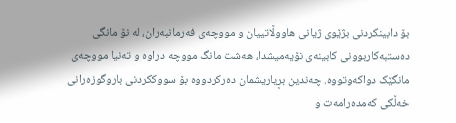بۆ دابینکردنى بژێوى ژیانى هاووڵاتییان و مووچه‌ى فه‌رمانبه‌ران، له‌ نۆ مانگى ده‌ستبه‌کاربوونى کابینه‌ى نۆیه‌میشدا، هه‌شت مانگ مووچه‌ دراوه‌ و ته‌نیا مووچه‌ى مانگێک دواکه‌وتووه‌. چه‌ندین بڕیاریشمان ده‌رکردووه‌ بۆ سووککردنى باروگوزه‌رانى خه‌ڵکى که‌مده‌رامه‌ت و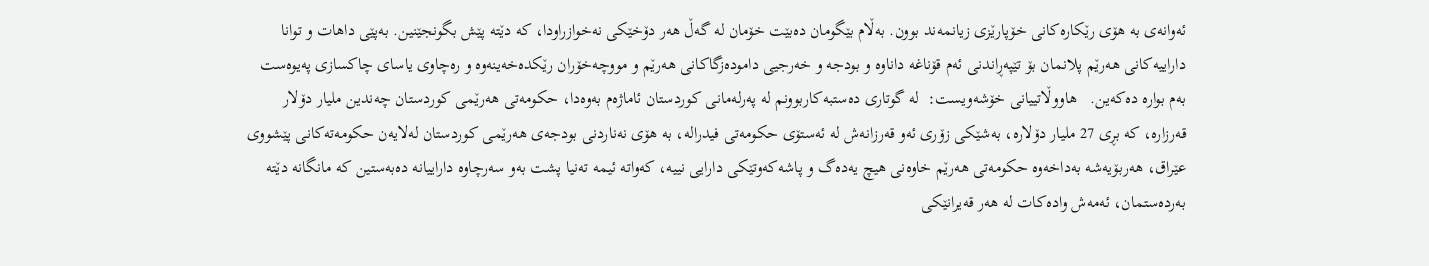ئه‌وانه‌ى به‌ هۆى رێکاره‌کانى خۆپارێزى زیانمه‌ند بوون. به‌ڵام بێگومان ده‌بێت خۆمان له‌ گه‌ڵ هه‌ر دۆخێکى نه‌خوازراودا، که‌ دێته‌ پێش بگونجێنین. به‌پێى داهات و توانا داراییه‌کانى هه‌رێم پلانمان بۆ تێپه‌ڕاندنى ئه‌م قۆناغه‌ داناوه‌ و بودجه‌ و خه‌رجیى داموده‌زگاکانى هه‌رێم و مووچه‌خۆران رێکده‌خه‌ینه‌وه‌ و ره‌چاوى یاساى چاکسازى په‌یوه‌ست به‌م بواره‌ ده‌که‌ین.   هاووڵاتییانى خۆشه‌ویست:  له‌ گوتارى ده‌ستبه‌کاربوونم له‌ په‌رله‌مانى کوردستان ئاماژه‌م به‌وه‌دا، حکومه‌تى هه‌رێمى کوردستان چه‌ندین ملیار دۆلار قه‌رزاره‌، که‌ بڕى 27 ملیار دۆلاره‌، به‌شێکى زۆرى ئه‌و قه‌رزانه‌ش له‌ ئه‌ستۆى حکومه‌تى فیدراله‌، به‌ هۆى نه‌ناردنى بودجه‌ى هه‌رێمى کوردستان له‌لایه‌ن حکومه‌ته‌کانى پێشووى عێراق، هه‌ربۆیه‌شه‌ به‌داخه‌وه‌ حکومه‌تى هه‌رێم خاوه‌نى هیچ یه‌ده‌گ و پاشه‌که‌وتێکى دارایى نییه‌، که‌واته‌ ئیمه‌ ته‌نیا پشت به‌و سه‌رچاوه‌ داراییانه‌ ده‌به‌ستین که‌ مانگانه‌ دێته‌ به‌رده‌ستمان، ئه‌مه‌ش واده‌کات له‌ هه‌ر قه‌یرانێکى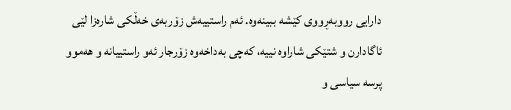دارایى رووبه‌ڕووى کێشه‌ ببینه‌وه‌. ئه‌م راستییه‌ش زۆربه‌ى خه‌ڵکى شاره‌زا لێى ئاگادارن و شتێکى شاراوه‌ نییه‌، که‌چى به‌داخه‌وه‌ زۆرجار ئه‌و راستییانه‌ و هه‌موو پرسه‌ سیاسى و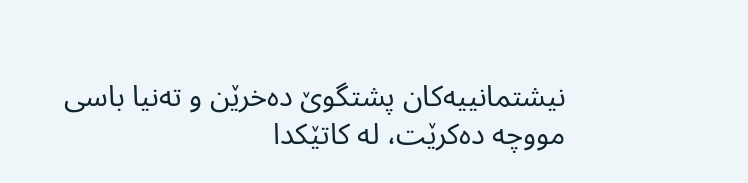نیشتمانییه‌کان پشتگوێ ده‌خرێن و ته‌نیا باسى مووچه‌ ده‌کرێت، له‌ کاتێکدا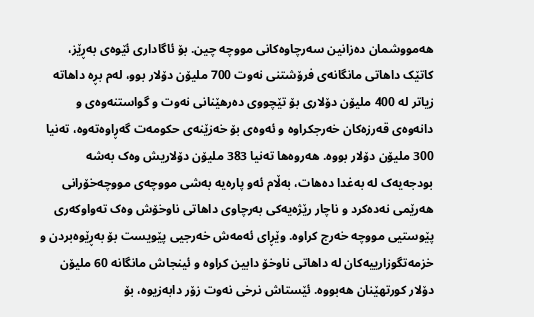هه‌مووشمان ده‌زانین سه‌رچاوه‌کانى مووچه‌ چین. بۆ ئاگادارى ئێوه‌ى به‌ڕێز، کاتێک داهاتى مانگانه‌ى فرۆشتنى نه‌وت 700 ملیۆن دۆلار بوو، له‌م بڕه‌ داهاته‌ زیاتر له‌ 400 ملیۆن دۆلارى بۆ تێچووى ده‌رهێنانى نه‌وت و گواستنه‌وه‌ى و دانه‌وه‌ى قه‌رزه‌کان خه‌رجکراوه‌ و ئه‌وه‌ى بۆ خه‌زێنه‌ى حکومه‌ت گه‌ڕاوه‌ته‌وه‌، ته‌نیا 300 ملیۆن دۆلار بووه‌. هه‌روه‌ها ته‌نیا 383 ملیۆن دۆلاریش وه‌ک به‌شه‌ بودجه‌یه‌ک له‌ به‌غدا ده‌هات، به‌ڵام ئه‌و پاره‌یه‌ به‌شى مووچه‌ى مووچه‌خۆرانى هه‌رێمى نه‌ده‌کرد و ناچار رێژه‌یه‌کى به‌رچاوى داهاتى ناوخۆش وه‌ک ته‌واوکه‌رى پێوستیى مووچه‌ خه‌رج کراوه‌. وێڕاى ئه‌مه‌ش خه‌رجیى پێویست بۆ به‌ڕێوه‌بردن و خزمه‌تگوزارییه‌کان له‌ داهاتى ناوخۆ دابین کراوه‌ و ئینجاش مانگانه‌ 60 ملیۆن دۆلار کورتهێنان هه‌بووه‌. ئێستاش نرخى نه‌وت زۆر دابه‌زیوه‌، بۆ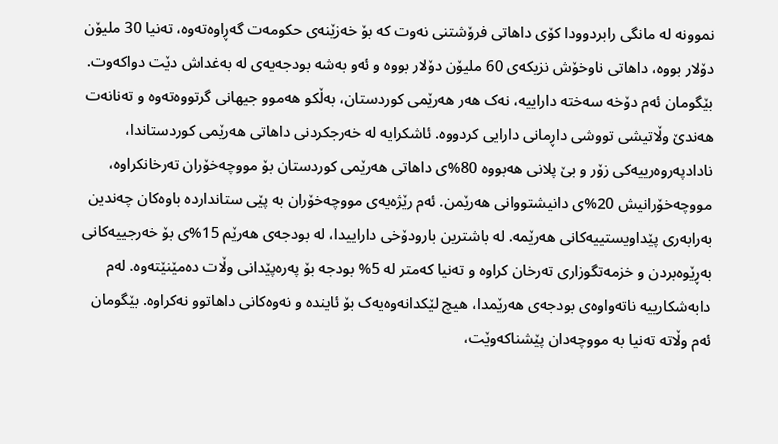نموونه‌ له‌ مانگى رابردوودا کۆى داهاتى فرۆشتنى نه‌وت که‌ بۆ خه‌زێنه‌ى حکومه‌ت گه‌ڕاوه‌ته‌وه‌، ته‌نیا 30 ملیۆن دۆلار بووه‌، داهاتى ناوخۆش نزیکه‌ى 60 ملیۆن دۆلار بووه‌ و ئه‌و به‌شه‌ بودجه‌یه‌ى له‌ به‌غداش دێت دواکه‌وت.  بێگومان ئه‌م دۆخه‌ سه‌خته‌ داراییه‌، نه‌ک هه‌ر هه‌رێمى کوردستان، به‌ڵکو هه‌موو جیهانى گرتووه‌ته‌وه‌ و ته‌نانه‌ت هه‌ندێ وڵاتیشى تووشى داڕمانى دارایى کردووه‌. ئاشکرایه‌ له‌ خه‌رجکردنى داهاتى هه‌رێمى کوردستاندا، نادادپه‌روه‌رییه‌کى زۆر و بێ پلانى هه‌بووه‌ 80%ى داهاتى هه‌رێمى کوردستان بۆ مووچه‌خۆران ته‌رخانکراوه‌، مووچه‌خۆرانیش 20%ى دانیشتووانى هه‌رێمن. ئه‌م رێژه‌یه‌ى مووچه‌خۆران به‌ پێى ستاندارده‌ باوه‌کان چه‌ندین به‌رابه‌رى پێداویستییه‌کانى هه‌رێمه‌. له‌ باشترین بارودۆخى داراییدا، له‌ بودجه‌ى هه‌رێم 15%ى بۆ خه‌رجییه‌کانى به‌ڕێوه‌بردن و خزمه‌تگوزارى ته‌رخان کراوه‌ و ته‌نیا که‌متر له‌ 5% بودجه‌ بۆ په‌ره‌پێدانى وڵات ده‌مێنێته‌وه‌. له‌م دابه‌شکارییه‌ ناته‌واوه‌ى بودجه‌ى هه‌رێمدا، هیچ لێکدانه‌وه‌یه‌ک بۆ ئاینده‌ و نه‌وه‌کانى داهاتوو نه‌کراوه‌. بێگومان ئه‌م وڵاته‌ ته‌نیا به‌ مووچه‌دان پێشناکه‌وێت،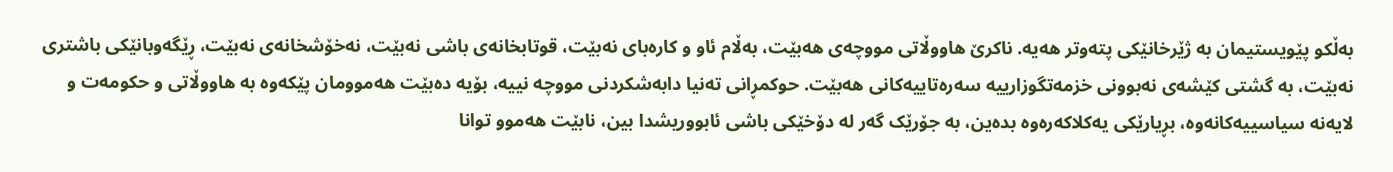به‌ڵکو پێویستیمان به‌ ژێرخانێکى پته‌وتر هه‌یه‌. ناکرێ هاووڵاتى مووچه‌ى هه‌بێت، به‌ڵام ئاو و کاره‌باى نه‌بێت، قوتابخانه‌ى باشى نه‌بێت، نه‌خۆشخانه‌ى نه‌بێت، ڕێگه‌وبانێکى باشترى نه‌بێت، به‌ گشتى کێشه‌ى نه‌بوونى خزمه‌تگوزارییه‌ سه‌ره‌تاییه‌کانى هه‌بێت. حوکمڕانى ته‌نیا دابه‌شکردنى مووچه‌ نییه‌، بۆیه‌ ده‌بێت هه‌موومان پێکه‌وه‌ به‌ هاووڵاتى و حکومه‌ت و لایه‌نه‌ سیاسییه‌کانه‌وه‌، بڕیارێکى یه‌کلاکه‌ره‌وه‌ بده‌ین، به‌ جۆرێک گه‌ر له‌ دۆخێکى باشى ئابووریشدا بین، نابێت هه‌موو توانا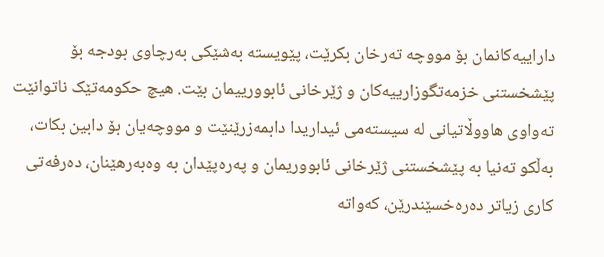داراییه‌کانمان بۆ مووچه‌ ته‌رخان بکرێت، پێویسته‌ به‌شێکى به‌رچاوى بودجه‌ بۆ پێشخستنى خزمه‌تگوزارییه‌کان و ژێرخانى ئابوورییمان بێت. هیچ حکومه‌تێک ناتوانێت ته‌واوى هاووڵاتیانى له‌ سیسته‌مى ئیداریدا دابمه‌زرێنێت و مووچه‌یان بۆ دابین بکات، به‌ڵکو ته‌نیا به‌ پێشخستنى ژێرخانى ئابووریمان و په‌ره‌پێدان به‌ وه‌به‌رهێنان، ده‌رفه‌تى کارى زیاتر ده‌ره‌خسێندرێن، که‌واته‌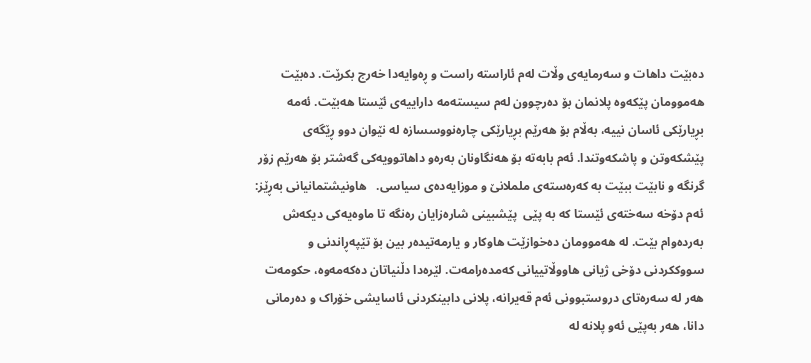ده‌بێت داهات و سه‌رمایه‌ى وڵات له‌م ئاراسته‌ راست و ڕه‌وایه‌دا خه‌رج بکرێت. ده‌بێت هه‌موومان پێکه‌وه‌ پلانمان بۆ ده‌رچوون له‌م سیسته‌مه‌ داراییه‌ى ئێستا هه‌بێت. ئه‌مه‌ بڕیارێکى ئاسان نییه‌، به‌ڵام بۆ هه‌رێم بڕیارێکى چاره‌نووسسازه‌ له‌ نێوان دوو ڕێگه‌ى پێشکه‌وتن و پاشکه‌وتندا. ئه‌م بابه‌ته‌ بۆ هه‌نگاونان به‌ره‌و داهاتوویه‌کى گه‌شتر بۆ هه‌رێم زۆر گرنگه‌ و نابێت ببێت به‌ که‌ره‌سته‌ى ململانێ و موزایه‌ده‌ى سیاسی.   هاونیشتمانیانى به‌ڕێز: ئه‌م دۆخه‌ سه‌خته‌ى ئێستا که‌ به‌ پێى  پێشبینى شاره‌زایان ره‌نگه‌ تا ماوه‌یه‌کى دیکه‌ش به‌رده‌وام بێت. له‌ هه‌موومان ده‌خوازێت هاوکار و یارمه‌تیده‌ر بین بۆ تێپه‌ڕاندنى و سووککردنى دۆخى ژیانى هاووڵاتییانى که‌مده‌رامه‌ت. لێره‌دا دڵنیاتان ده‌که‌مه‌وه‌، حکومه‌ت هه‌ر له‌ سه‌ره‌تاى دروستبوونى ئه‌م قه‌یرانه‌، پلانى دابینکردنى ئاسایشى خۆراک و ده‌رمانى دانا، هه‌ر به‌پێى ئه‌و پلانه‌ له‌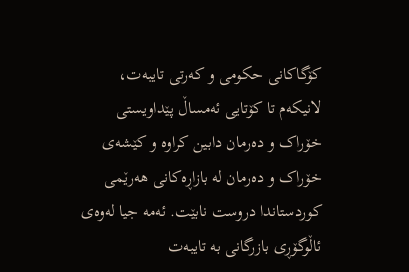کۆگاکانى حکومى و که‌رتى تایبه‌ت، لانیکه‌م تا کۆتایى ئه‌مساڵ پێداویستى خۆراک و ده‌رمان دابین کراوه‌ و کێشه‌ى خۆراک و ده‌رمان له‌ بازاڕه‌کانى هه‌رێمى کوردستاندا دروست نابێت. ئه‌مه‌ جیا له‌وه‌ى ئاڵوگۆڕى بازرگانى به‌ تایبه‌ت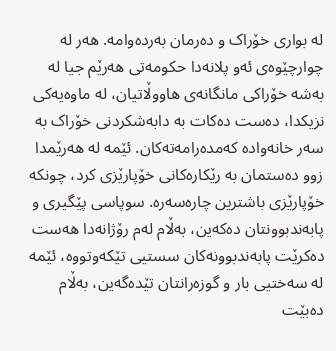له‌ بوارى خۆراک و ده‌رمان به‌رده‌وامه‌. هه‌ر له‌ چوارچێوه‌ى ئه‌و پلانه‌دا حکومه‌تى هه‌رێم جیا له‌ به‌شه‌ خۆراکى مانگانه‌ى هاووڵاتیان، له‌ ماوه‌یه‌کى نزیکدا، ده‌ست ده‌کات به‌ دابه‌شکردنى خۆراک به‌ سه‌ر خانه‌واده‌ که‌مده‌رامه‌ته‌کان. ئێمه‌ له‌ هه‌رێمدا زوو ده‌ستمان به‌ رێکاره‌کانى خۆپارێزى کرد، چونکه‌ خۆپارێزى باشترین چاره‌سه‌ره‌. سوپاسى پێگیرى و پابه‌ندبوونتان ده‌که‌ین، به‌ڵام له‌م رۆژانه‌دا هه‌ست ده‌کرێت پابه‌ندبوونه‌کان سستیى تێکه‌وتووه‌، ئێمه‌ له‌ سه‌ختیى بار و گوزه‌رانتان تێده‌گه‌ین، به‌ڵام ده‌بێت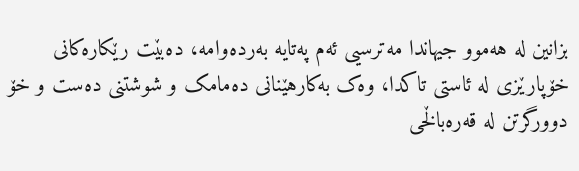بزانین له‌ هه‌موو جیهاندا مه‌ترسیى ئه‌م په‌تایه‌ به‌رده‌وامه‌، ده‌بێت رێکاره‌کانى خۆپارێزى له‌ ئاستى تاکدا، وه‌ک به‌کارهێنانى ده‌مامک و شوشتنى ده‌ست و خۆ دوورگرتن له‌ قه‌ره‌باڵخى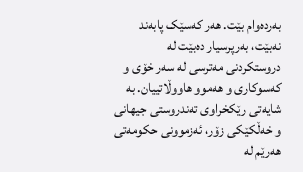به‌رده‌وام بێت. هه‌ر که‌سێک پابه‌ند نه‌بێت، به‌رپرسیار ده‌بێت له‌ دروستکردنى مه‌ترسى له‌ سه‌ر خۆى و که‌سوکارى و هه‌موو هاووڵاتییان. به‌ شایه‌تى رێکخراوى ته‌ندروستى جیهانى و خه‌ڵکێکى زۆر، ئه‌زموونى حکومه‌تى هه‌رێم له‌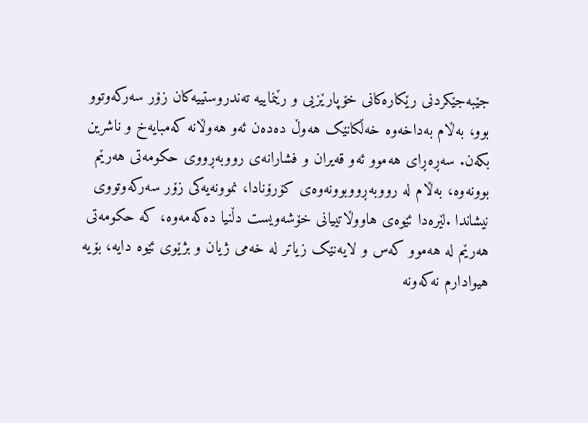جێبه‌جێکردنى رێکاره‌کانى خۆپارێزیى و رێنماییه‌ ته‌ندروستییه‌کان زۆر سه‌رکه‌وتوو بوو، به‌ڵام به‌داخه‌وه‌ خه‌ڵکانێک هه‌وڵ ده‌ده‌ن ئه‌و هه‌وڵانه‌ که‌مبایه‌خ و ناشرین بکه‌ن. سه‌ڕه‌ڕاى هه‌موو ئه‌و قه‌یران و فشارانه‌ى رووبه‌ڕووى حکومه‌تى هه‌رێم بوونه‌وه‌، به‌ڵام له‌ رووبه‌ڕووبوونه‌وه‌ى کۆرۆنادا، نموونه‌یه‌کى زۆر سه‌رکه‌وتووى نیشاندا .لێره‌دا ئێوه‌ى هاووڵاتییانى خۆشه‌ویست دڵنیا ده‌که‌مه‌وه‌، که‌ حکومه‌تى هه‌رێم له‌ هه‌موو که‌س و لایه‌نێک زیاتر له‌ خه‌مى ژیان و بژێوى ئێوه‌ دایه‌، بۆیه‌ هیوادارم نه‌که‌ونه‌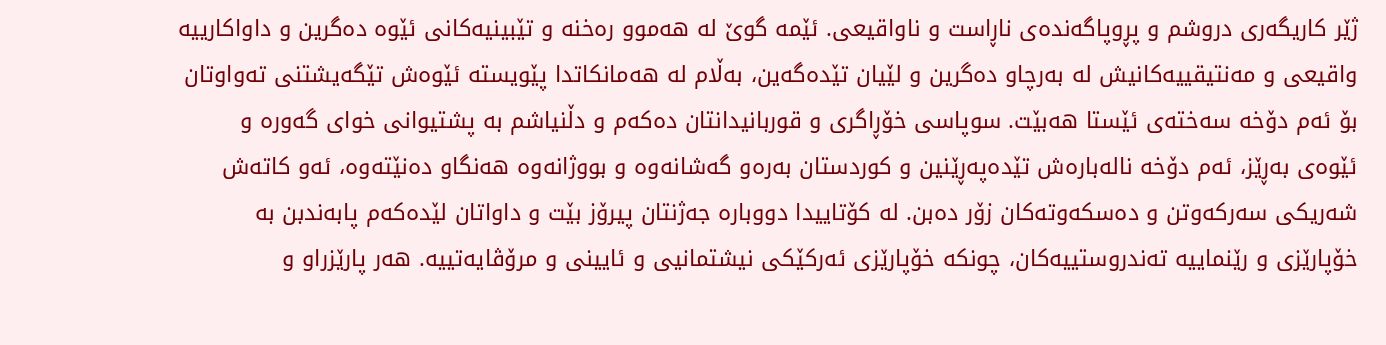ژێر کاریگه‌رى دروشم و پڕوپاگه‌نده‌ى ناڕاست و ناواقیعی. ئێمه‌ گوێ له‌ هه‌موو ره‌خنه‌ و تێبینیه‌کانى ئێوه‌ ده‌گرین و داواکارییه‌ واقیعى و مه‌نتیقییه‌کانیش له‌ به‌رچاو ده‌گرین و لێیان تێده‌گه‌ین، به‌ڵام له‌ هه‌مانکاتدا پێویسته‌ ئێوه‌ش تێگه‌یشتنى ته‌واوتان بۆ ئه‌م دۆخه‌ سه‌خته‌ى ئێستا هه‌بێت. سوپاسى خۆڕاگرى و قوربانیدانتان ده‌که‌م و دڵنیاشم به‌ پشتیوانى خواى گه‌وره‌ و ئێوه‌ى به‌ڕێز، ئه‌م دۆخه‌ ناله‌باره‌ش تێده‌په‌ڕێنین و کوردستان به‌ره‌و گه‌شانه‌وه‌ و بووژانه‌وه‌ هه‌نگاو ده‌نێته‌وه‌، ئه‌و کاته‌ش شه‌ریکى سه‌رکه‌وتن و ده‌سکه‌وته‌کان زۆر ده‌بن. له‌ کۆتاییدا دووباره‌ جه‌ژنتان پیرۆز بێت و داواتان لێده‌که‌م پابه‌ندبن به‌ خۆپارێزى و رێنماییه‌ ته‌ندروستییه‌کان، چونکه‌ خۆپارێزى ئه‌رکێکى نیشتمانیى و ئایینى و مرۆڤایه‌تییه‌. هه‌ر پارێزراو و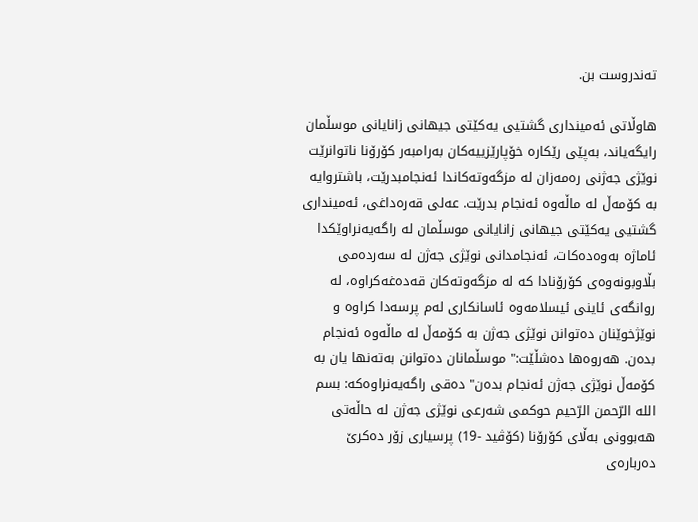ته‌ندروست بن.

هاوڵاتى ئه‌میندارى گشتیى یه‌کێتى جیهانى زانایانى موسڵمان رایگه‌یاند، به‌پێى رێکاره‌ خۆپارێزییه‌کان به‌رامبه‌ر کۆرۆنا ناتوانرێت نوێژى جه‌ژنى ره‌مه‌زان له‌ مزگه‌وته‌کاندا ئه‌نجامبدرێت، باشتروایه‌ به‌ کۆمه‌ڵ له‌ ماڵه‌وه‌ ئه‌نجام بدرێت. عه‌لى قه‌ره‌داغی، ئه‌میندارى گشتیى یه‌کێتى جیهانى زانایانى موسڵمان له‌ راگه‌یه‌نراوێکدا ئاماژه‌ به‌وه‌ده‌کات، ئه‌نجامدانى نوێژى جه‌ژن له‌ سه‌رده‌مى بڵاوبونه‌وه‌ى کۆرۆنادا که‌ له‌ مزگه‌وته‌کان قه‌ده‌غه‌کراوه‌، له‌ روانگه‌ى ئاینى ئیسلامه‌وه‌ ئاسانکارى له‌م پرسه‌دا کراوه‌ و نوێژخوێنان ده‌توانن نوێژى جه‌ژن به‌ کۆمه‌ڵ له‌ ماڵه‌وه‌ ئه‌نجام بده‌ن. هه‌روه‌ها ده‌شڵێت:" موسڵمانان ده‌توانن به‌ته‌نها یان به‌ کۆمه‌ڵ نوێژى جه‌ژن ئه‌نجام بده‌ن" ده‌قى راگه‌یه‌نراوه‌که‌: بسم الله‌ الرّحمن الرّحیم حوکمى شه‌رعى نوێژى جه‌ژن له‌ حاڵه‌تى هه‌بوونى به‌ڵاى کۆرۆنا (کۆڤید -19) پرسیارى زۆر ده‌کرێ‌ ده‌رباره‌ى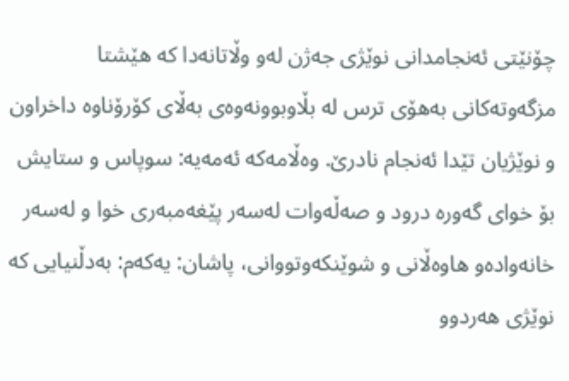چۆنێتى ئه‌نجامدانى نوێژى جه‌ژن له‌و وڵاتانه‌دا که‌ هێشتا مزگه‌وته‌کانى به‌هۆى ترس له‌ بڵاوبوونه‌وه‌ى به‌ڵاى کۆرۆناوه‌ داخراون و نوێژیان تێدا ئه‌نجام نادرێ‌. وه‌ڵامه‌که‌ ئه‌مه‌یه‌: سوپاس و ستایش بۆ خواى گه‌وره‌ درود و صه‌ڵه‌وات له‌سه‌ر پێغه‌مبه‌رى خوا و له‌سه‌ر خانه‌واده‌و هاوه‌ڵانى و شوێنکه‌وتووانی، پاشان: یه‌که‌م: به‌دڵنیایى که‌ نوێژى هه‌ردوو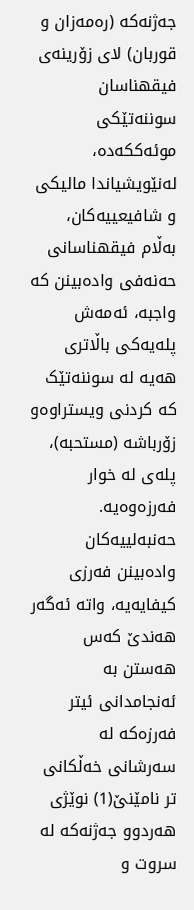جه‌ژنه‌که‌ (ره‌مه‌زان و قوربان) لاى زۆرینه‌ى فیقهناسان سوننه‌تێکى موئه‌ککه‌ده‌، له‌نێویشیاندا مالیکى و شافیعییه‌کان، به‌ڵام فیقهناسانى حه‌نه‌فى واده‌بینن که‌ واجبه‌، ئه‌مه‌ش پله‌یه‌کى باڵاترى هه‌یه‌ له‌ سوننه‌تێک که‌ کردنى ویستراوه‌و زۆرباشه‌ (مستحبه‌)، پله‌ى له‌ خوار فه‌رزه‌وه‌یه‌. حه‌نبه‌لییه‌کان واده‌بینن فه‌رزى کیفایه‌یه‌، واته‌ ئه‌گه‌ر هه‌ندێ‌ که‌س هه‌ستن به‌ ئه‌نجامدانى ئیتر فه‌رزه‌که‌ له‌ سه‌رشانى خه‌ڵکانى تر نامێنێ‌(1) نوێژى هه‌ردوو جه‌ژنه‌که‌ له‌ سروت و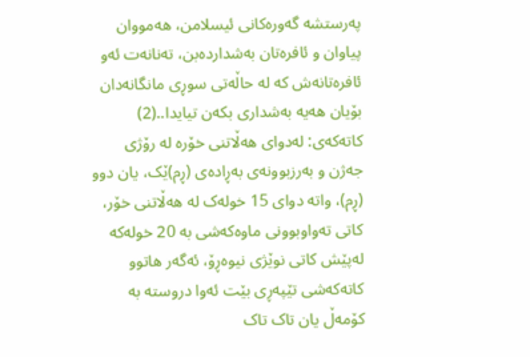په‌رستشه‌ گه‌وره‌کانى ئیسلامن، هه‌مووان پیاوان و ئافره‌تان به‌شدارده‌بن، ته‌نانه‌ت ئه‌و ئافره‌تانه‌ش که‌ له‌ حاڵه‌تى سوڕى مانگانه‌دان بۆیان هه‌یه‌ به‌شدارى بکه‌ن تیایدا..(2) کاته‌که‌ی: له‌دواى هه‌ڵاتنى خۆره‌ له‌ رۆژى جه‌ژن و به‌رزبوونه‌ى به‌ڕاده‌ى (ڕم)ێک، یان دوو (ڕم)، واته‌ دواى 15 خوله‌ک له‌ هه‌ڵاتنى خۆر، کاتى ته‌واوبوونى ماوه‌که‌شى به‌ 20 خوله‌که‌ له‌پێش کاتى نوێژى نیوه‌ڕۆ، ئه‌گه‌ر هاتوو کاته‌که‌شى تێپه‌ڕى بێت ئه‌وا دروسته‌ به‌ کۆمه‌ڵ یان تاک تاک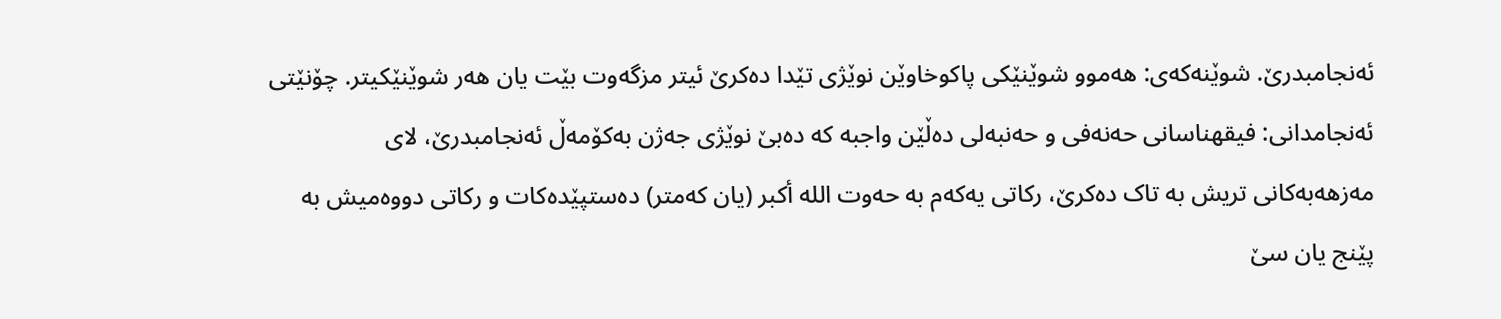ئه‌نجامبدرێ‌. شوێنه‌که‌ی: هه‌موو شوێنێکى پاکوخاوێن نوێژى تێدا ده‌کرێ‌ ئیتر مزگه‌وت بێت یان هه‌ر شوێنێکیتر. چۆنێتى ئه‌نجامدانی: فیقهناسانى حه‌نه‌فى و حه‌نبه‌لى ده‌ڵێن واجبه‌ که‌ ده‌بێ‌ نوێژى جه‌ژن به‌کۆمه‌ڵ ئه‌نجامبدرێ‌، لاى مه‌زهه‌به‌کانى تریش به‌ تاک ده‌کرێ‌، رکاتى یه‌که‌م به‌ حه‌وت الله‌ أکبر (یان که‌متر) ده‌ستپێده‌کات و رکاتى دووه‌میش به‌ پێنج یان سێ‌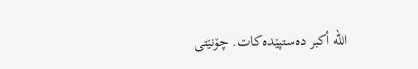الله‌ أکبر ده‌ستپێده‌کات. چۆنێتى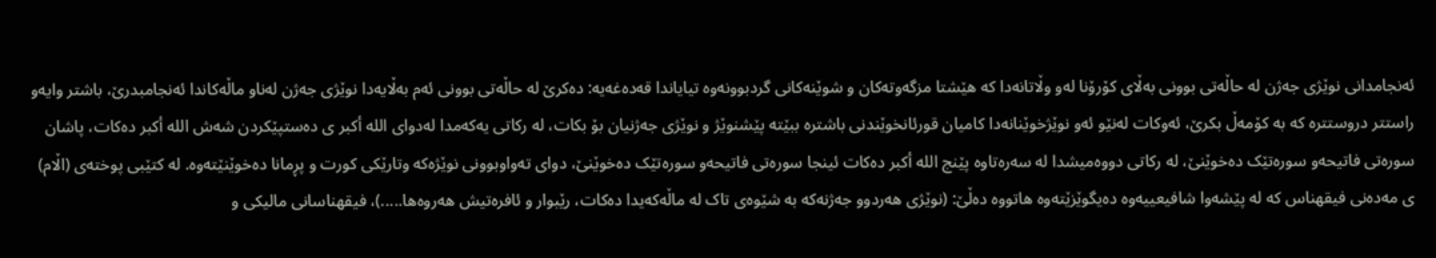ئه‌نجامدانى نوێژى جه‌ژن له‌ حاڵه‌تى بوونى به‌ڵاى کۆرۆنا له‌و وڵاتانه‌دا که‌ هێشتا مزگه‌وته‌کان و شوێنه‌کانى گردبوونه‌وه‌ تیایاندا قه‌ده‌غه‌یه‌: ده‌کرێ‌ له‌ حاڵه‌تى بوونى ئه‌م به‌ڵایه‌دا نوێژى جه‌ژن له‌ناو ماڵه‌کاندا ئه‌نجامبدرێ‌، باشتر وایه‌و راستتر دروستتره‌ که‌ به‌ کۆمه‌ڵ بکرێ‌، ئه‌وکات له‌نێو ئه‌و نوێژخوێنانه‌دا کامیان قورئانخوێندنى باشتره‌ ببێته‌ پێشنوێژ و نوێژى جه‌ژنیان بۆ بکات، له‌ رکاتى یه‌که‌مدا له‌دواى الله‌ أکبر ى ده‌ستپێکردن شه‌ش الله‌ أکبر ده‌کات، پاشان سوره‌تى فاتیحه‌و سوره‌تێک ده‌خوێنێ‌، له‌ رکاتى دووه‌میشدا له‌ سه‌ره‌تاوه‌ پێنج الله‌ أکبر ده‌کات ئینجا سوره‌تى فاتیحه‌و سوره‌تێک ده‌خوێنێ‌، دواى ته‌واوبوونى نوێژه‌که‌ وتارێکى کورت و پڕمانا ده‌خوێنێته‌وه‌. له‌ کتێبى پوخته‌ى (اڵام) ى مه‌ده‌نى فیقهناس که‌ له‌ پێشه‌وا شافیعییه‌وه‌ ده‌یگوێزێته‌وه‌ هاتووه‌ ده‌ڵێ‌: (نوێژى هه‌ردوو جه‌ژنه‌که‌ به‌ شێوه‌ى تاک له‌ ماڵه‌که‌یدا ده‌کات، رێبوار و ئافره‌تیش هه‌روه‌ها.....)، فیقهناسانى مالیکى و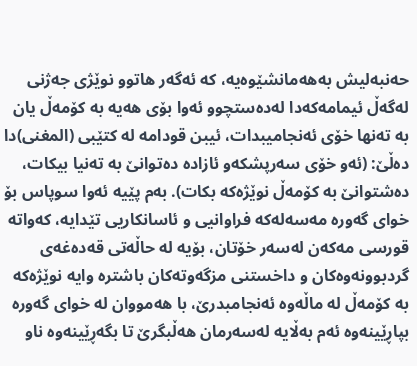حه‌نبه‌لیش به‌هه‌مانشێوه‌یه‌، که‌ ئه‌گه‌ر هاتوو نوێژى جه‌ژنى له‌گه‌ڵ ئیمامه‌که‌دا له‌ده‌ستچوو ئه‌وا بۆى هه‌یه‌ به‌ کۆمه‌ڵ یان به‌ ته‌نها خۆى ئه‌نجامیبدات، ئیبن قودامه‌ له‌ کتێبى (المغنی)دا ده‌ڵێ‌: (ئه‌و خۆى سه‌رپشکه‌و ئازاده‌ ده‌توانێ‌ به‌ ته‌نیا بیکات، ده‌شتوانێ‌ به‌ کۆمه‌ڵ نوێژه‌که‌ بکات). به‌م پێیه‌ ئه‌وا سوپاس بۆ خواى گه‌وره‌ مه‌سه‌له‌که‌ فراوانیى و ئاسانکاریى تێدایه‌، که‌واته‌ قورسى مه‌که‌ن له‌سه‌ر خۆتان، بۆیه‌ له‌ حاڵه‌تى قه‌ده‌غه‌ى گردبوونه‌وه‌کان و داخستنى مزگه‌وته‌کان باشتره‌ وایه‌ نوێژه‌که‌ به‌ کۆمه‌ڵ له‌ ماڵه‌وه‌ ئه‌نجامبدرێ‌، با هه‌مووان له‌ خواى گه‌وره‌ بپاڕێینه‌وه‌ ئه‌م به‌ڵایه‌ له‌سه‌رمان هه‌ڵبگرێ‌ تا بگه‌ڕێینه‌وه‌ ناو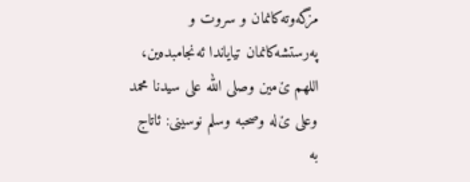مزگه‌وته‌کانمان و سروت و په‌رستشه‌کانمان تیایاندا ئه‌نجامبده‌ین، اللهم ێ‌مین وصلى الله‌ على سیدنا محمد وعلى ێ‌له‌ وصحبه‌ وسلم نوسینی: ئاتاج به‌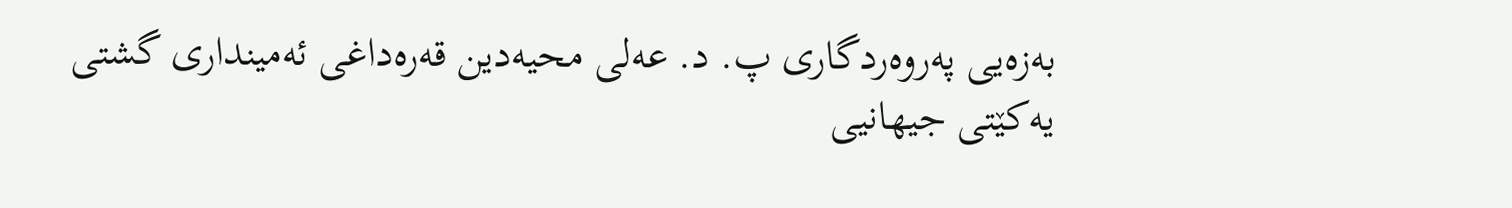به‌زه‌یى په‌روه‌ردگاری پ. د. عه‌لى محیه‌دین قه‌ره‌داغی ئه‌میندارى گشتى یه‌کێتى جیهانیى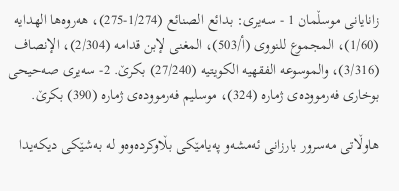زانایانى موسڵمان 1 - سه‌یری: بدائع الصنائع (1/274-275)، هه‌روه‌ها الهدایه‌ (1/60)، المجموع للنووى (أ/503)، المغنى لإبن قدامه‌ (2/304)، الإنصاف (3/316)، والموسوعه‌ الفقهیه‌ الکویتیه‌ (27/240) بکرێ‌. 2- سه‌یرى صه‌حیحى بوخارى فه‌رمووده‌ى ژماره‌ (324)، موسلیم فه‌رمووده‌ى ژماره‌ (390) بکرێ‌.

هاوڵاتى مه‌سرور بارزانى ئه‌مشه‌و په‌یامێکى بڵاوکرده‌وه‌و له‌ به‌شێکی دیکه‌یدا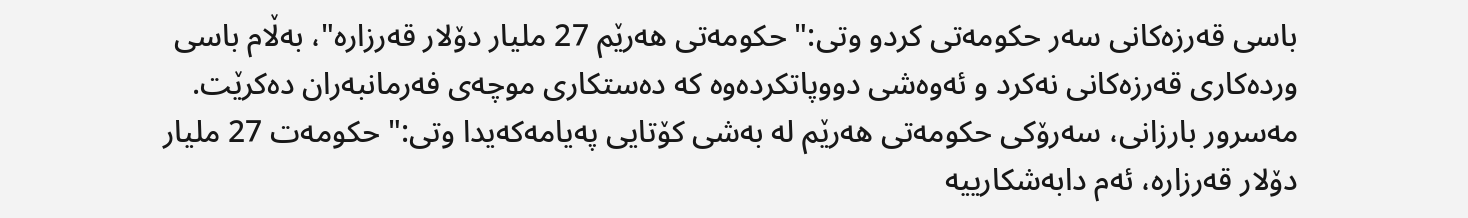باسى قه‌رزه‌کانى سه‌ر حکومه‌تى کردو وتى:" حکومه‌تى هه‌رێم 27 ملیار دۆلار قه‌رزاره‌"، به‌ڵام باسى ورده‌کارى قه‌رزه‌کانى نه‌کرد و ئه‌وه‌شى دووپاتکرده‌وه‌ که‌ ده‌ستکارى موچه‌ى فه‌رمانبه‌ران ده‌کرێت. مه‌سرور بارزانى، سه‌رۆکى حکومه‌تى هه‌رێم له‌ به‌شى کۆتایى په‌یامه‌که‌یدا وتى:" حکومه‌ت 27 ملیار دۆلار قه‌رزاره‌، ئه‌م دابه‌شکارییه‌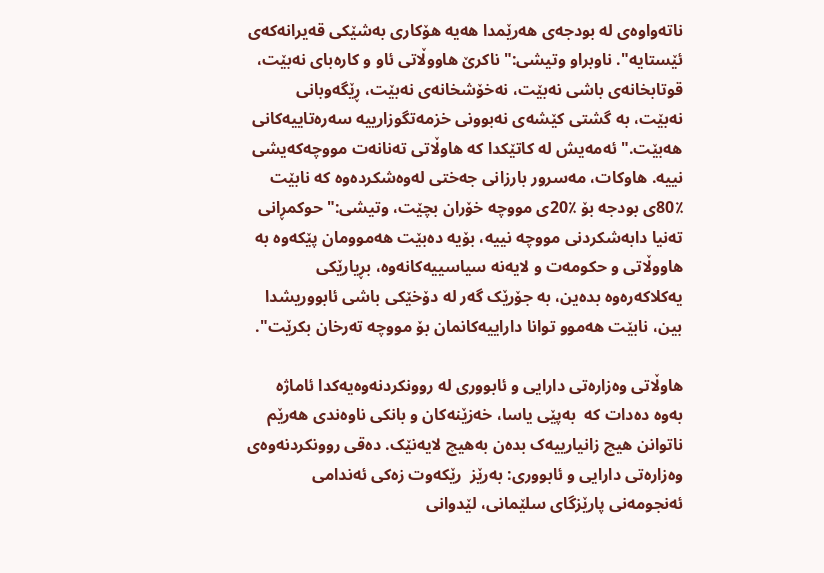ناته‌واوه‌ى له‌ بودجه‌ى هه‌رێمدا هه‌یه‌ هۆکارى به‌شێکى قه‌یرانه‌که‌ى ئێستایه‌". ناوبراو وتیشى:"ناکرێ هاووڵاتى ئاو و کاره‌باى نه‌بێت، قوتابخانه‌ى باشى نه‌بێت، نه‌خۆشخانه‌ى نه‌بێت، ڕێگه‌وبانى نه‌بێت، به‌ گشتى کێشه‌ى نه‌بوونى خزمه‌تگوزارییه‌ سه‌ره‌تاییه‌کانى هه‌بێت." ئه‌مه‌یش له‌ کاتێکدا که‌ هاوڵاتى ته‌نانه‌ت مووچه‌که‌یشى نییه‌. هاوکات، مه‌سرور بارزانى جه‌ختى له‌وه‌شکرده‌وه‌ که‌ نابێت ٪80ى بودجه‌ بۆ ٪20ى مووچه‌ خۆران بچێت، وتیشى:" حوکمڕانى ته‌نیا دابه‌شکردنى مووچه‌ نییه‌، بۆیه‌ ده‌بێت هه‌موومان پێکه‌وه‌ به‌ هاووڵاتى و حکومه‌ت و لایه‌نه‌ سیاسییه‌کانه‌وه‌، بڕیارێکى یه‌کلاکه‌ره‌وه‌ بده‌ین، به‌ جۆرێک گه‌ر له‌ دۆخێکى باشى ئابووریشدا بین، نابێت هه‌موو توانا داراییه‌کانمان بۆ مووچه‌ ته‌رخان بکرێت".

هاوڵاتى وه‌زاره‌تى دارایى و ئابوورى له‌ روونکردنه‌وه‌یه‌کدا ئاماژه‌ به‌وه‌ ده‌دات که‌  به‌پێى یاسا، خه‌زێنه‌کان و بانکى ناوه‌ندى ھه‌رێم ناتوانن ھیچ زانیارییه‌ک بده‌ن به‌ھیچ لایه‌نێک. ده‌قى روونکردنه‌وه‌ى وه‌زاره‌تى دارایى و ئابوورى: به‌رێز  رێکه‌وت زه‌کى ئه‌ندامى ئه‌نجومه‌نى پارێزگاى سلێمانی، لێدوانى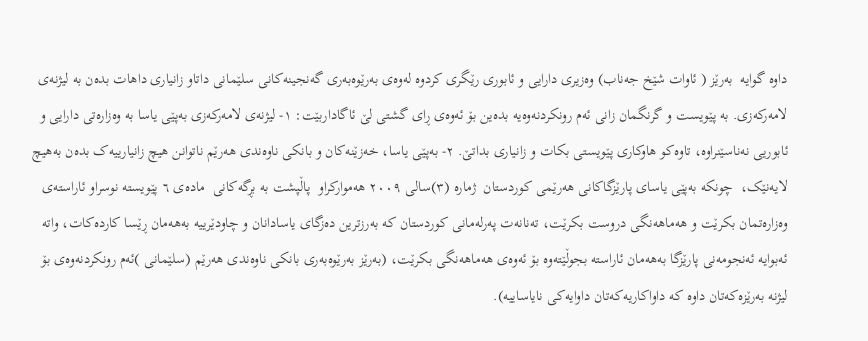داوه‌ گوایه‌  به‌رێز ( ئاوات شێخ جه‌ناب) وه‌زیرى دارایى و ئابورى رێگرى کردوه‌ له‌وه‌ى به‌رێوه‌به‌رى گه‌نجینه‌کانى سلێمانى داتاو زانیارى داھات بده‌ن به‌ لیژنه‌ى لامه‌رکه‌زی. به‌ پێویست و گرنگمان زانى ئه‌م رونکردنه‌وه‌یه‌ بده‌ین بۆ ئه‌وه‌ى ڕاى گشتى لێ ئاگاداربێت: ١- لیژنه‌ى لامه‌رکه‌زى به‌پێى یاسا به‌ وه‌زاره‌تى دارایى و ئابوریى نه‌ناسێنراوه‌، تاوه‌کو ھاوکارى پێویستى بکات و زانیارى بداتێ. ٢- به‌پێى یاسا، خه‌زێنه‌کان و بانکى ناوه‌ندى ھه‌رێم ناتوانن ھیچ زانیارییه‌ک بده‌ن به‌ھیچ لایه‌نێک،  چونکه‌ به‌پێى یاساى پارێزگاکانى ھه‌رێمى کوردستان  ژماره‌ (٣)سالى ٢٠٠٩ ھه‌موارکراو  پاڵپشت به‌ بڕگه‌کانى  ماده‌ى ٦ پێویسته‌ نوسراو ئاراسته‌ى وه‌زاره‌تمان بکرێت و ھه‌ماھه‌نگى دروست بکرێت، ته‌نانه‌ت په‌رله‌مانى کوردستان که‌ به‌رزترین ده‌زگاى یاسادانان و چاودێرییه‌ به‌ھه‌مان ڕێسا کارده‌کات، واته‌ ئه‌بوایه‌ ئه‌نجومه‌نى پارێزگا به‌ھه‌مان ئاراسته‌ بجوڵێته‌وه‌ بۆ ئه‌وه‌ى ھه‌ماھه‌نگى بکرێت، (به‌رێز به‌رێوه‌به‌رى بانکى ناوه‌ندى ھه‌رێم (سلێمانى )ئه‌م رونکردنه‌وه‌ى بۆ لیژنه‌ به‌رێزه‌که‌تان داوه‌ که‌ داواکاریه‌که‌تان داوایه‌کى نایاساییه‌).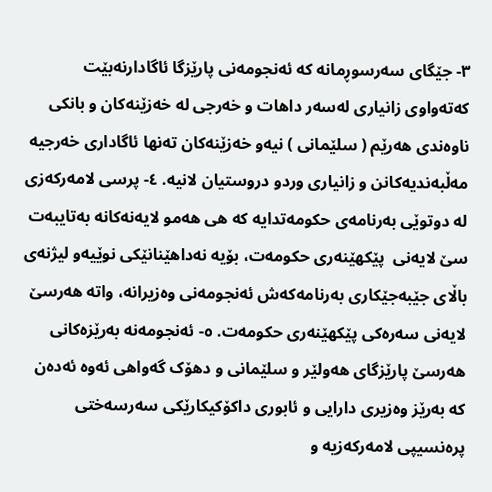٣- جێگاى سه‌رسوڕمانه‌ که‌ ئه‌نجومه‌نى پارێزگا ئاگادارنه‌بێت که‌ته‌واوى زانیارى له‌سه‌ر داھات و خه‌رجى له‌ خه‌زێنه‌کان و بانکى ناوه‌ندى ھه‌رێم ( سلێمانى ) نیه‌و خه‌زێنه‌کان ته‌نھا ئاگادارى خه‌رجیه‌ مه‌ڵبه‌ندیه‌کانن و زانیارى وردو دروستیان لانیه‌. ٤- پرسى لامه‌رکه‌زى له‌ دوتوێى به‌رنامه‌ى حکومه‌تدایه‌ که‌ ھى ھه‌مو لایه‌نه‌کانه‌ به‌تایبه‌ت سێ لایه‌نى  پێکھێنه‌رى حکومه‌ت، بۆیه‌ نه‌داھێنانێکى نوێیه‌و لیژنه‌ى باڵاى جێبه‌جێکارى به‌رنامه‌که‌ش ئه‌نجومه‌نى وه‌زیرانه‌، واته‌ ھه‌رسێ لایه‌نى سه‌ره‌کى پێکھێنه‌رى حکومه‌ت. ٥- ئه‌نجومه‌نه‌ به‌رێزه‌کانى ھه‌رسێ پارێزگاى ھه‌ولێر و سلێمانى و دھۆک گه‌واھى ئه‌وه‌ ئه‌ده‌ن که‌ به‌رێز وه‌زیرى دارایى و ئابورى داکۆکیکارێکى سه‌رسه‌ختى پره‌نسیپى لامه‌رکه‌زیه‌ و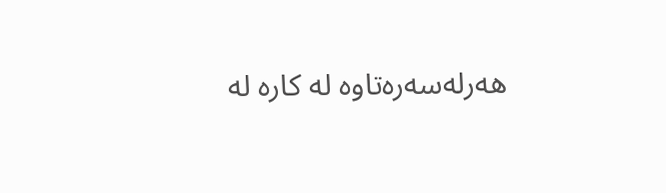ھه‌رله‌سه‌ره‌تاوه‌ له‌ کاره‌ له‌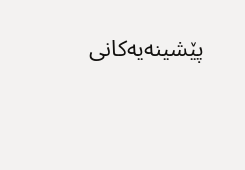پێشینه‌یه‌کانى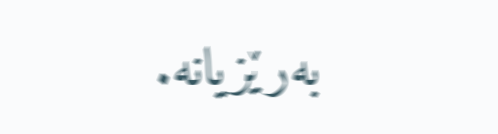به‌رێزیانه‌.